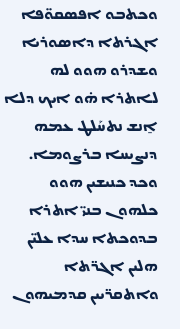ܘܟܬܒܘ ܐܦܣܩܘ̈ܦܐ ܐܓܪܬܐ ܕܐܣܘܪܝܐ ܘܫܕܪܘ ܗܘܘ ܠܗ ܠܐܬܪܐ ܗ̇ܘ ܐܝܟ ܕܠܐ ܐ̱ܢܫ ܢܬܚܰܠܛ ܥܡܗ ܕܢܨܝܚܐ ܒܪܨܘܡܐ. ܘܟܕ ܟܢܝܫܝܢ ܗܘܘ ܟܠܗܘܢ ܒܢܝ̈ ܐܬܪܐ ܒܕܘܟܬܐ ܚܕܐ ܥܠܝ̈ܢ ܗܠܝܢ ܐܓܪ̈ܬܐ ܘܐܬܩܪ̈ܝܝܢ ܩܕܡܝܗܘܢ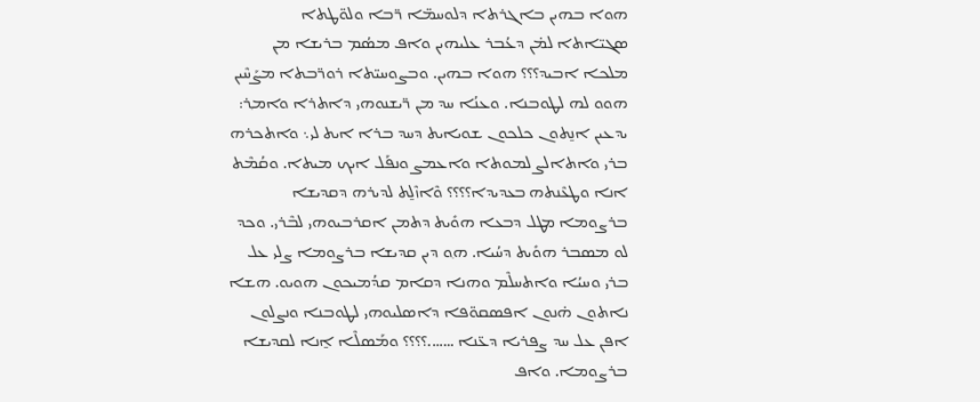ܗܘܐ ܒܗܝܢ ܒܐܓܪܬܐ ܕܠܘܚܡ̈ܐ ܪ̈ܒܐ ܘܠܘ̈ܛܬܐ ܣܓܝ̈ܐܬܐ ܠܡ̇ܢ ܕܥܳܒܪ ܥܠܝܗܝܢ ܘܐܦ ܡܣܳܡ ܒܪܝܫܐ ܡ݂ܢ ܡܠܟܐ ܐܒܝܕ؟؟؟ ܗܘܐ ܒܗܝܢ. ܘܒܨܘܚܝ̈ܬܐ ܪܘܪ̈ܒܬܐ ܡܨܰܚܶܝܢ ܗܘܘ ܠܗ ܠܛܘܒܢܐ. ܘܥܢܳܐ ܚܕ ܡ݂ܢ ܪ̈ܝܫܢܘܗܝ ܕܐܬܪܐ ܘܐܡ݂ܪ: ܝܕܥܝܢ ܐܢ̱ܬܘܢ ܟܠܟܘܢ ܫܘܝܐܝܬ ܕܚܕ ܒܪܐ ܐܝܬ ܠܝ܆ ܘܐܬܟܪܗ ܒܪܝ ܘܐܬܐܠܨ ܠܡܘܬܐ ܘܐܥܡܨ ܘܢܦܰܠ ܐܝܟ ܡܝܬܐ. ܘܩܳܡܶܬ ܐܢܐ ܘܛܥܶܢܬܗ ܒܥܕܝܕܐ؟؟؟؟ ܘܶܐܙܶܠ̱ܬ ܠܕܝܪܗ ܕܩܕܝܫܐ ܒܪܨܘܡܐ ܡܛܠ ܕܒܥܐ ܗܘܺܝܬ ܕܬܡܢ ܐܩܪܒܝܘܗܝ ܠܒܶܪܝ. ܘܟܕ ܠܘ ܡܣܒܪ ܗܘܺܝܬ ܕܚܳܝܐ. ܗ݂ܘ ܕܝܢ ܩܕܝܫܐ ܒܪܨܘܡܐ ܨܠܝ ܥܠ ܒܪܝ ܘܚܝܳܐ ܘܐܬܚܠܶܡ ܘܗܢܐ ܕܩܐܡ ܩܕܳܡܝܟܘܢ ܗܘܝܘ. ܗܫܐ ܢܐܬܘܢ ܗ̇ܢܘܢ ܐܦܣܩܘ̈ܦܐ ܕܐܣܠܝܘܗܝ ܠܛܘܒܢܐ ܘܢܨܠܘܢ ܐܦܢ ܥܠ ܚܕ ܨܦܪܝܐ ܕܥ̈ܢܐ …….؟؟؟؟ ܘܡܰܣܠܶܐ ܐ̱ܢܐ ܠܩܕܝܫܐ ܒܪܨܘܡܐ. ܘܐܦ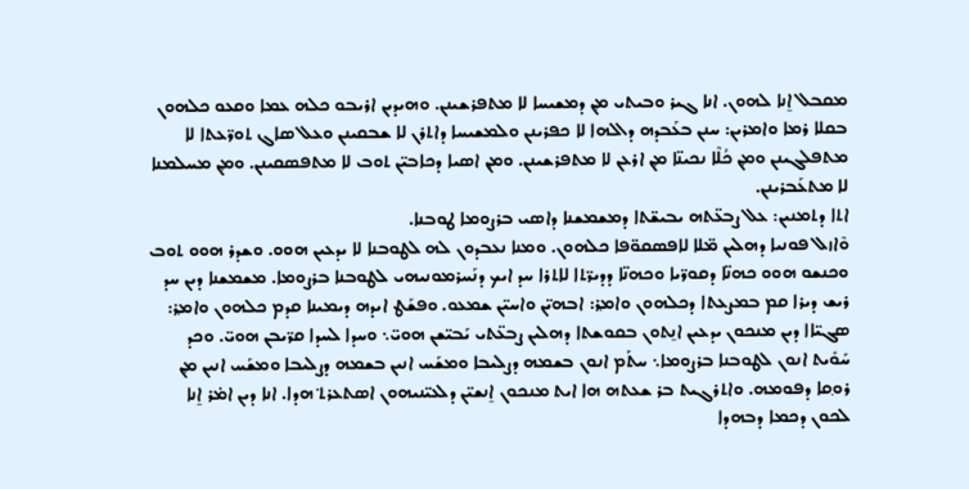ܡܩܒܠ ܐ̱ܢܐ ܠܗܘܢ. ܐܢܐ ܓܝܪ ܘܒܝܬܝ ܡ݂ܢ ܕܡܫܝܚܐ ܠܐ ܡܬܦܪܫܝܢܢ. ܘܗܝܕܝܢ ܐܪܝܒܘ ܟܠܗ ܥܡܐ ܘܩܥܘ ܟܠܗܘܢ ܒܩܠܐ ܪܡܐ ܘܐܡܪܝܢ: ܚܢܢ ܒܥܰܒܕܗ ܕܐܠܗܐ ܠܐ ܟܦܪܝܢܢ ܘܠܡܫܝܚܐ ܕܐܬܪܢ ܠܐ ܫܒܩܝܢܢ ܘܥܠ ܣܐܓ ܬܘܪ̈ܥܬܐ ܠܐ ܡܬܦܠܓܝܢܢ ܘܡ݂ܢ ܟܳܠܶܐ ܢܟܝܢ̈ܐ ܡ݂ܢ ܐܪܥܢ ܠܐ ܡܬܦܪܫܝܢܢ. ܘܡ݂ܢ ܐܣܝܐ ܕܟܐܒܝ̈ܢ ܬܘܒ ܠܐ ܡܬܦܣܩܝܢܢ. ܘܡ݂ܢ ܡܚܠܡܢܐ ܠܐ ܡܬܥܰܒܪܝܢܢ.
ܐܬܐ ܕܬܡܢܝܢ: ܥܠ ܨܒܥ̈ܬܗ ܝܒܝܫ̈ܬܐ ܕܡܫܡܫܢܐ ܕܐܣܝ ܒܪܨܘܡܐ ܛܘܒܢܐ.
ܘܶܐܙܠ ܦܘܢܝܐ ܕܗܠܝܢ ܡ̈ܠܐ ܠܐܦܣܩܘ̈ܦܐ ܟܠܗܘܢ. ܘܡܢܐ ܢܥܒܕܘܢ ܠܗ ܠܛܘܒܢܐ ܠܐ ܝܕܥܝܢ ܗܘܘ. ܘܫܕܪ ܗܘܘ ܬܘܒ ܘܟܢܫܘ ܗܘܘ ܟܗܢ̈ܐ ܕܩܘܪ̈ܝܐ ܘܟܗܢ̈ܐ ܕܕܝܪ̈ܬܐ ܠܐܬܪܐ ܚܕ ܐܝܟ ܕܢܰܚܪܡܘܢܝܗܝ ܠܛܘܒܢܐ ܒܪܨܘܡܐ. ܡܫܡܫܢܐ ܕܝܢ ܚܕ ܪܝܫ ܕܝܪܐ ܩܡ ܒܡܨܥܬܐ ܕܟܠܗܘܢ ܘܐܡ݂ܪ: ܐܒܗܝ̈ܢ ܘܐܚܝ̈ܢ ܫܡܥܘ. ܘܦܫܰܛ ܐܝܕܗ ܕܝܡܝܢܐ ܩܕܡ ܟܠܗܘܢ ܘܐܡ݂ܪ: ܣܓܝ̈ܐܐ ܕܝܢ ܡܢܟܘܢ ܝܕܥܝܢ ܐܢ̱ܬܘܢ ܒܩܘܫܬܐ ܕܗܠܝܢ ܨܒܥ̈ܬܝ ܝܰܒܝ̈ܫܢ ܗܘܝ̈܆ ܘܚܕܐ ܠܚܕܐ ܩܪ̈ܝܒܢ ܗܘܝ̈. ܘܟܕ ܚܰܘܺܝܬ ܐܢܘܢ ܠܛܘܒܢܐ ܒܪܨܘܡܐ܆ ܚܬܰܡ ܐܢܘܢ ܒܫܡܗ ܕܨܠܝܒܐ ܘܡܫܰܚ ܐܢܝܢ ܒܫܡܗ ܕܨܠܝܒܐ ܘܡܫܰܚ ܐܢܝܢ ܡ݂ܢ ܪܘ݂ܩܐ ܕܦܘܡܗ. ܘܐܬܪܓܝܬ ܒܪ ܫܥܬܗ ܗܐ ܐܝܬ ܡܢܟܘܢ ܐ̱ܢܫܝ̈ܢ ܕܠܥܝ̈ܢܝܗܘܢ ܐܣܬܥܪܬ݀ ܗܕܐ. ܐܢܐ ܕܝܢ ܐܡ̇ܪ ܐ̱ܢܐ ܠܟܘܢ ܕܟܡܐ ܕܒܗܕܐ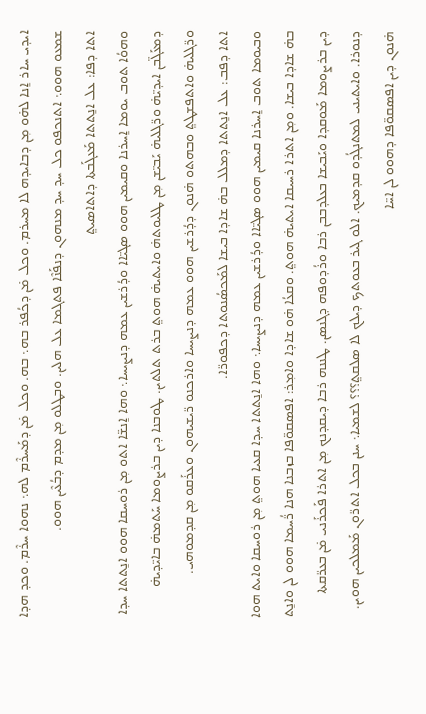ܐܝܕܝ ܚܐܪ ܐ̱ܢܐ ܠܗ̇ܘ ܡ݂ܢ ܕܒܐܝܕܗ ܠܐ ܡܚܪܡ. ܘܟܠ ܡ̇ܢ ܕܟܳܦܪ ܒܗ܆ ܒܗ. ܘܟܠ ܡ̇ܢ ܕܡܰܚܪܶܡ ܠܗ܆ ܢܗܘܐ ܚܪܶܡ. ܘܟܕ ܗܕܐ ܫܡܥܘ ܗܘܘ܆ ܐܬܢܟܦܘ ܟܠ ܚܕ ܚܕ ܡܢܗܘܢ ܕܢܦܰܢܶܐ ܦܬܓܡܐ ܥܠ ܗܠܝܢ. ܘܒܛܠܘ ܡ݂ܢ ܡܕܡ ܕܒܳܥܶܝܢ ܗܘܘ.
ܐܬܐ ܕܦܐ: ܥܠ ܐܢ̱ܬܬܐ ܡܰܥܓܰܒܬܐ ܕܐܬܐܣܝܬ݀
ܘܗܘܳܐ ܬܘܒ ܝܘܡܐ ܐ̱ܚܪܢܐ ܘܩܝܡܝܢ ܗܘܘ ܣܓܝ̈ܐܐ ܘܕܳܪܫܝܢ ܥܡܗ ܕܢܨܝܚܐ܆ ܘܗܐ ܐ̱ܢܫ̈ܐ ܐܬܘ ܡ݂ܢ ܪܘܚܩܐ ܗܘܘ ܐܢ̱ܬܬܐ ܚܕܐ ܕܡܥܰܓ̈ܒܢ ܐܝܕܝ̈ܗ̇ ܘܪ̈ܓܠܝܗ̇ ܝܰܒܝ̈ܫܢ ܡ݂ܢ ܛܠܝܘܬܗ̇ ܘܐܝܬܝܗ̇ ܗܘܬ݀ ܒܪܬ ܬܠܬܝܢ. ܛܘܒܢܐ ܕܝܢ ܒܪܨܘܡܐ ܚܰܬܡܗ̇ ܒܐܝ̈ܕܝܗ̇ ܘܪ̈ܓܠܝܗ̇ ܘܐܬܦܫܛܬ݀ ܘܒܗܬܘ ܗ̇ܢܘܢ ܕܕܳܪܫܝܢ ܗܘܘ ܥܡܗ ܕܢܨܝܚܐ ܘܐܪܟܢܘ ܪ̈ܝܫܝܗܘܢ ܘܥܪܰܩܘ ܡ݂ܢ ܩܕܡܘܗܝ.
ܐܬܐ ܕܦܒ: ܥܠ ܐܢ̱ܬܬܐ ܕܡܠܠ ܒܗ̇ ܫܐܕܐ ܒܝܫܐ ܠܡܰܟܣܳܢܘܬܐ ܕܟܦܘܪ̈ܐ.
ܘܒܝܘܡܐ ܬܘܒ ܐ̱ܚܪܢܐ ܩܝܡܝܢ ܗܘܘ ܣܓܝ̈ܐܐ ܘܕܳܪܫܝܢ ܥܡܗ ܕܢܨܝܚܐ܆ ܘܗܐ ܐܢ̱ܬܬܐ ܚܕܐ ܩܥܝܐ ܗܘܬ݀ ܡ݂ܢ ܪܘܚܩܐ ܘܐܝܬ ܗܘܐ ܒܗ̇ ܫܐܕܐ ܒܝܫܐ. ܘܡ݂ܢ ܐܬܪܐ ܪܚܝܩܐ ܐܝܬܝܗ̇ ܗܘܬ݀. ܘܩܥܳܐ ܗ̇ܘ ܫܐܕܐ ܘܐܡ݂ܪ: ܐܦܣܩܘ̈ܦܐ ܒܙܒܢܐ ܗܢܐ ܪ̈ܳܚܡܐ ܗܘܘ ܠܢ ܘܐܢ̱ܬ ܕܝܢ ܒܪܨܘܡܐ ܡܰܘܩܕܐ ܘܝܰܒܝܫܐ ܒܥܠܕܒܒܢ ܪܒܐ ܘܪܳܕܘܦܗ ܕܓܢܣܢ. ܛܢܢܗ ܪܒܐ ܕܝܩܕܢܟ ܡ݂ܢ ܐܬܪܐ ܦܰܟܪܰܢܝ ܡ̇ܢ ܒܥܪ̈ܩܬܐ ܕܢܘܪܐ. ܘܐܝܬܝܢܝ ܠܡܬܢܓܳܕܘ ܩܕܡܝܟ. ܐܠܘ ܓܝܪ ܒܥܘܬܟ ܕܝܠܟ ܠܐ ܣܠܩܬ݀؟؟؟ ܠܫܡܝܐ܆ ܚܢܢ ܒܟܠ ܐܬܪ̈ܘܢ ܡܰܡܠܟܝܢ ܗܘܝܢ. ܗ̇ܢܘܢ ܕܝܢ ܐܦܣܩܘ̈ܦܐ ܕܗܘܘ ܠܢ ܐܚ̈ܐ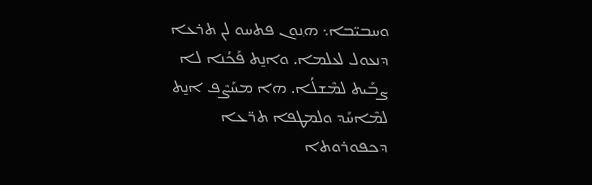ܘܚܒܝ̈ܒܐ܆ ܗ݂ܢܘܢ ܦܬܚܘ ܠܢ ܬܪܥܐ ܕܢܥܘܠ ܠܥܠܡܐ. ܘܐܢ̱ܬ ܦܰܟܳܢܐ ܠܐ ܨܒܰܝܬ ܠܡܶܫܠܳܐ. ܗܐ ܡܚܰܨܶܦ ܐܢ̱ܬ ܠܡܶܐܚܰܕ ܘܠܡܛܦܐ ܬܪ̈ܥܐ ܕܟܦܘܪܘܬܐ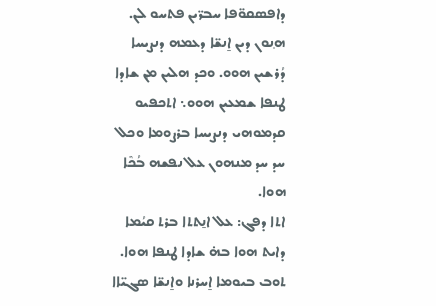ܕܐܦܣܩܘ̈ܦܐ ܚܒܪ̈ܝܢ ܦܬܚܘ ܠܢ. ܗ݂ܢܘܢ ܕܝܢ ܐ̱ܢܫ̈ܐ ܕܥܡܗ ܕܢܨܝܚܐ  ܕܳܪܫܝܢ ܗܘܘ. ܘܟܕ ܗܠܝܢ ܡ݂ܢ ܫܐܕܐ ܛܢܦܐ ܫܡܥܝܢ ܗܘܘ܆ ܐܬܟܦܝܘ ܩܕܡܘܗܝ ܕܢܨܝܚܐ ܒܪܨܘܡܐ ܘܟܠ ܚܕ ܚܕ ܡܢܗܘܢ ܥܠ ܢܦܫܗ ܒܳܟܶܐ ܗܘܐ.
ܐܬܐ ܕܦܓ: ܥܠ ܐܢ̱ܬܬܐ ܒܪܬ ܩܝܳܡܐ ܕܐܝܬ ܗܘܐ ܒܗ̇ ܫܐܕܐ ܛܢܦܐ ܗܘܐ.
ܬܘܒ ܒܝܘܡܐ ܐ̱ܚܪܢܐ ܘܐ̱ܢܫ̈ܐ ܣܓܝ̈ܐܐ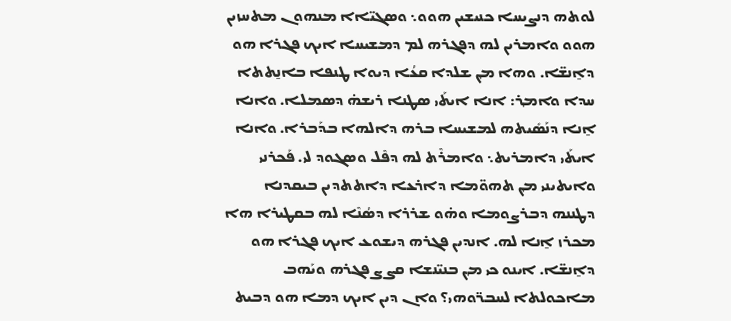ܠܘܬܗ ܕܢܨܝܚܐ ܟܢܝܫܝܢ ܗܘܘ܆ ܘܣܓܝ̈ܐܐ ܡܢܗܘܢ ܡܬܚܙܝܢ ܗܘܘ ܘܐܡܪܝܢ ܠܗ ܕܦܓܪܗ ܠܡ ܕܡܫܝܚܐ ܐܝܟ ܦܓܪܐ ܗܘ ܕܐ̱ܢܫ̈ܐ. ܘܗܐ ܡ݂ܢ ܫܠܕܐ ܩܥܳܐ ܕܝܘܐ ܛܢܦܐ ܒܐܢ̱ܬܬܐ ܚܕܐ ܘܐܡ݂ܪ: ܐܢܐ ܐܝܬܰܝ ܣܛܢܐ ܪܝܫܗ̇ ܕܣܡܠܐ. ܘܐܢܐ ܐ̱ܢܐ ܕܢܰܣܺܝܬܗ ܠܡܫܝܚܐ ܒܪܗ ܕܐܠܗܐ ܒܕܰܒܪܐ. ܘܐܢܐ ܐܝܬܰܝ ܕܐܡܪܝܬ܆ ܘܐܡܪܶܬ ܠܗ ܕܦܶܠ ܘܣܓܘܕ ܠܝ. ܦܰܟܪܢܝ ܘܐܝܬܝܢܝ ܡ݂ܢ ܬܗܘ̈ܡܐ ܕܐܪܥܐ ܕܐܬܬܕܝܢ ܒܝܩܕܢܐ ܕܛܢܢܗ ܕܒܪܨܘܡܐ ܘܗ̇ܘ ܫܪܪܐ ܕܣܳܢܶܐ ܠܗ ܒܩܛܝܪܐ ܗܐ ܡܟܪܙ ܐ̱ܢܐ ܠܗ. ܐܢܕܝܢ ܦܓܪܗ ܕܝܫܘܥ ܐܝܟ ܦܓܪܐ ܗܘ ܕܐ̱ܢܫ̈ܐ. ܐܝܢܘ ܟܝ ܡ݂ܢ ܒܢܝ̈ܢܫܐ ܩܨܨ ܦܓܪܗ ܘܝܰܗܒ ܡܐܟܘܠܬܐ ܠܚܒܪ̈ܘܗܝ؟ ܘܐܢ ܕܝܢ ܐܝܟ ܕܡܐ ܗܘ ܕܒܝܬ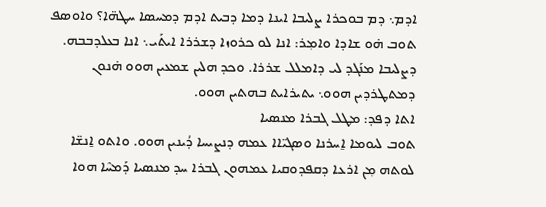ܐܕܡ܆ ܕܡ ܒܘܟܪܐ ܨܠܝܒܐ ܐܝܢܐ ܕܡܐ ܕܒܝܬ ܐܕܡ ܕܡܚܣܐ ܚܛܗ̈ܐ؟ ܘܐܘܣܦ ܬܘܒ ܗ̇ܘ ܫܐܕܐ ܘܐܡ݂ܪ: ܐܢܐ ܠܘ ܟܪܘܙܐ ܕܫܪܪܐ ܐܝܬܰܝ܆ ܐܢܐ ܒܥܠܕܒܒܗ. ܕܨܠܝܒܐ ܡܢܰܓܕ ܠܝ ܕܐܡܠܠ ܫܪܪܐ. ܘܟܕ ܗܠܝܢ ܫܡܥܝܢ ܗܘܘ ܗ̇ܢܘܢ ܕܡܬܛܪܕܝܢ ܗܘܘ܆ ܝܬܝܪܐܝܬ ܒܗܬܝܢ ܗܘܘ.
ܐܬܐ ܕܦܕ: ܡܛܠ ܓܒܪܐ ܡܢܣܝܐ
ܬܘܒ ܠܝܘܡܐ ܐ̱ܚܪܢܐ ܘܣܓܝ̈ܐܐ ܥܡܗ ܕܢܨܝܚܐ ܕܳܝܢܝܢ ܗܘܘ. ܘܐܬܘ ܐ̱ܢܫ̈ܐ ܠܘܬܗ ܡ݂ܢ ܐܪܥܐ ܕܩܦܕܘܩܝܐ ܥܡܗܘܢ ܓܒܪܐ ܚܕ ܡܢܣܝܐ ܕܰܡܚܶܐ ܗܘܐ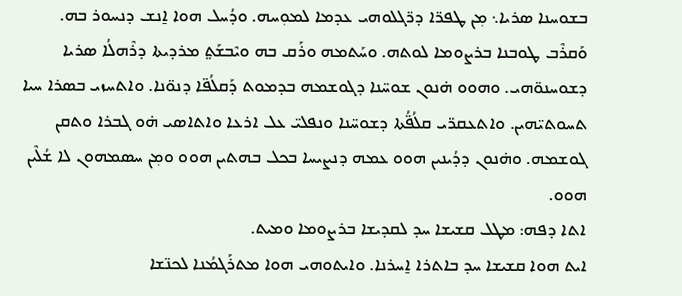ܒܫܘܚܢܐ ܣܪܝܐ܆ ܡ݂ܢ ܛܦܪ̈ܐ ܕܪ̈ܓܠܘܗܝ ܥܕܡܐ ܠܡܘ݂ܚܗ. ܘܕܳܚܠ ܗܘܐ ܐ̱ܢܫ ܕܢܚܘܪ ܒܗ. ܘܰܩܪܶܒ ܛܘܒܢܐ ܒܪܨܘܡܐ ܠܘܬܗ. ܘܚܰܬܡܗ ܘܪܰܩ ܒܗ ܘܝܶܒܫܰܬ݀ ܡܪܕܝܬܐ ܕܪܶܗܠܳܐ ܣܪܝܐ ܕܫܘܚܢܘ̈ܗܝ. ܘܗܘܘ ܗ̇ܢܘܢ ܫܘܚ̈ܢܐ ܕܓܘܫܡܗ ܒܕܡܘܬ ܕܰܩܠܳܦ̈ܐ ܕܢܘ̈ܢܐ. ܘܐܬܚܙܝ ܒܣܪܐ ܚܝܐ ܬܚܘܬܝ̈ܗܝܢ. ܘܐܬܥܩܪ̈ܝ ܩܠܳܦ̈ܳܬܐ ܕܫܘܚ̈ܢܐ ܘܢܦܠܝ̈ ܥܠ ܐܪܥܐ ܘܐܬܐܣܝ ܗ̇ܘ ܓܒܪܐ ܘܬܩܢ ܓܘܫܡܗ. ܘܗ̇ܢܘܢ ܕܕܳܝܢܝܢ ܗܘܘ ܥܡܗ ܕܢܨܝܚܐ ܒܟܠ ܒܗܬܝܢ ܗܘܘ ܘܡ݂ܢ ܚܣܡܗܘܢ ܠܐ ܫܳܠܶܝܢ ܗܘܘ.
ܐܬܐ ܕܦܗ: ܡܛܠ ܩܫܝܫܐ ܚܕ ܠܩܕܝܫܐ ܒܪܨܘܡܐ ܘܡܝܬ.
ܐܝܬ ܗܘܐ ܩܫܝܫܐ ܚܕ ܒܐܬܪܐ ܐ̱ܚܪܢܐ. ܘܐܝܬܘܗܝ ܗܘܐ ܡܬܪܰܓܡܳܢܐ ܠܟܢ̈ܫܐ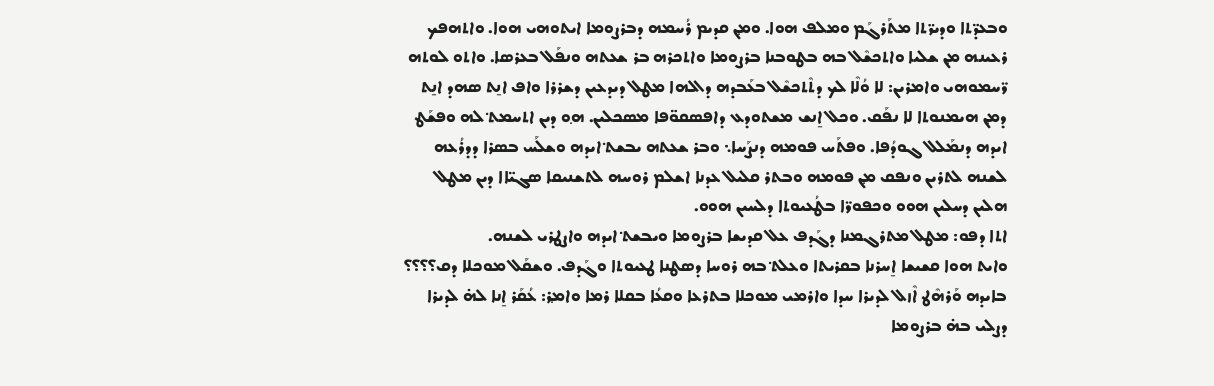ܘܒܥܕ̈ܬܐ ܘܕܝܪ̈ܬܐ ܡܬܰܪܓܰܡ ܘܡܠܦ ܗܘܐ. ܘܡ݂ܢ ܩܕܝܡ ܪܳܚܡܗ ܕܒܪܨܘܡܐ ܐܝܬܘܗܝ ܗܘܐ. ܘܐܬܗܦܟ ܪܥܝܢܗ ܡ݂ܢ ܫܠܝܐ ܘܐܬܟܫܶܠ ܒܗ ܒܛܘܒܢܐ ܒܪܨܘܡܐ ܘܐܬܟܪܗ ܒܪ ܫܥܬܗ ܘܢܦܰܠ ܒܥܪܣܐ. ܘܐܬܘ ܠܘܬܗ ܪ̈ܚܡܘܗܝ ܘܐܡܪܝܢ: ܠܐ ܘܳܠܶܐ ܠܟ ܕܬܶܬܟܫܶܠ ܒܥܰܒܕܗ ܕܐܠܗܐ ܡܛܠ ܕܝܕܥܝܢ ܕܫܪܪܐ ܘܐܦ ܐܢ̱ܬ ܣܗܕ ܐܢ̱ܬ ܕܡ݂ܢ ܗܝܡܢܘܬܐ ܠܐ ܢܦܰܩ. ܘܟܠ ܐ̱ܢܫ ܡܫܬܘܕܥ ܕܐܦܣܩܘ̈ܦܐ ܡܣܟܠܝܢ. ܗ݂ܘ ܕܝܢ ܐܬܚܡܬ݀ ܠܗ ܘܦܫܰܛ ܐܝܕܗ ܕܢܡܰܠܠ ܓܘܕܳܦܐ. ܘܦܬܰܚ ܦܘܡܗ ܕܢܨܰܚܐ܆ ܘܒܪ ܫܥܬܗ ܝܒܫܬ݀ ܐܝܕܗ ܘܫܠܰܚ ܒܣܪܐ ܕܕܪܳܥܗ ܠܫܢܗ ܠܬܪܝܢ ܘܢܦܩ ܡ݂ܢ ܦܘܡܗ ܘܒܬܪ ܩܠܝܠ ܥܕܢܐ ܐܫܠܡ ܪܘܚܗ ܠܬܫܢܝܩܐ ܣܓܝ̈ܐܐ ܕܝܢ ܡܛܠ ܗܠܝܢ ܕܚܠܝܢ ܗܘܘ ܘܟܦܘܪ̈ܐ ܒܛܳܥܝܘܬܐ ܕܠܚܝܢ ܗܘܘ.
ܐܬܐ ܕܦܘ: ܡܛܠ ܡܬܪܓܡܢܐ ܕܓܰܕܦ ܥܠ ܩܕܝܫܐ ܒܪܨܘܡܐ ܘܝܒܫܬ݀ ܐܝܕܗ ܘܐܨܛܪܝ ܠܫܢܗ.
ܘܐܝܬ ܗܘܐ ܩܫܝܫܐ ܐ̱ܚܪܢܐ ܒܩܪܝܬܐ ܘܥܠܬ݀ ܒܗ ܪܘܚܐ ܕܣܛܢܐ ܛܥܝܘܬܐ ܘܓܰܕܦ. ܘܫܩܰܠ ܡܘܟܠܐ ܕܩ؟؟؟؟ ܒܐܝܕܗ ܘܰܪܗܶܛ ܐܶܙܠ ܠܕܝܪܐ ܚܕܐ ܘܐܪܡܝ ܡܘܟܠܐ ܒܬܪܥܐ ܘܩܥܳܐ ܒܩܠܐ ܪܡܐ ܘܐܡ݂ܪ: ܥܳܩܰܪ ܐ̱ܢܐ ܠܗ̇ ܠܕܝܪܐ ܕܨܠܝ ܒܗ̇ ܒܪܨܘܡܐ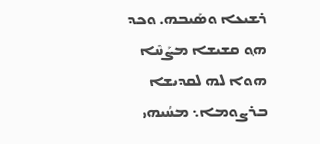ܪܫܝܥܐ ܘܣܰܝܒܗ. ܘܟܕ ܗ݂ܘ ܩܫܝܫܐ ܡܨܰܚܶܐ ܗܘܐ ܠܗ ܠܩܕܝܫܐ ܒܪܨܘܡܐ܆ ܡܚܳܝܗܝ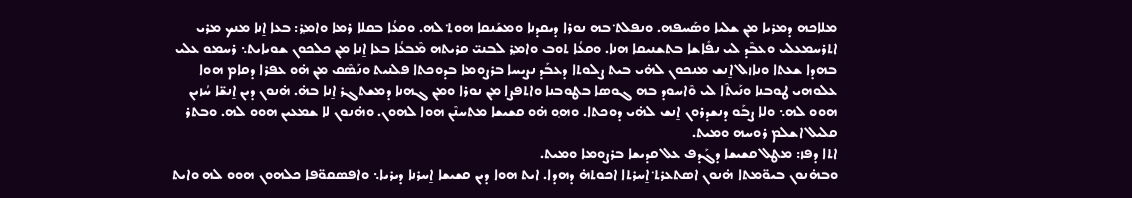ܡܠܐܟܗ ܕܡܪܝܐ ܡ݂ܢ ܫܠܝܐ ܘܣܰܚܦܗ. ܘܢܦܠܬ݀ ܒܗ ܢܘܪܐ ܕܝܩܕܢܐ ܘܡܫܰܢܩܐ ܗܘܬ݀ ܠܗ. ܘܩܥܳܐ ܒܩܠܐ ܪܡܐ ܘܐܡ݂ܪ: ܒܥܐ ܐ̱ܢܐ ܡܢܟ ܡܪܝ ܐܬܪܚܡܥܠܝ ܘܥܒܶܕ ܠܝ ܢܦܺܐܫܐ ܒܬܫܢܝܩܐ ܗܢܐ. ܘܩܥܳܐ ܬܘܒ ܘܐܡ݂ܪ ܠܒܢܝ̈ ܩܪܝܬܗ ܡܶܒܥܳܐ ܒܥܐ ܐ̱ܢܐ ܡ݂ܢ ܟܠܟܘܢ ܫܘܝܐܝܬ܆ ܪܚܡܘ ܥܠܝ ܒܗܕܐ ܫܥܬܐ ܘܢܐܙܠ ܐ̱ܢܫ ܡܢܟܘܢ ܠܗ̇ܝ ܒܝܬ ܨܠܘܬܐ ܕܥܒܰܕ ܢܨܝܚܐ ܒܪܨܘܡܐ ܒܕܘܟܬܐ ܦܠܢܝܬ ܘܢܰܣܶܩ ܡ݂ܢ ܗ̇ܘ ܥܦܪܐ ܕܩܐܡ ܗܘܐ ܥܠܘܗܝ ܛܘܒܢܐ ܘܢܰܝܬܶܐ ܠܝ ܘܶܐܚܘܕ ܒܗ ܓܘܣܐ ܒܛܘܒܢܐ ܘܐܬܦܨܐ ܡ݂ܢ ܢܘܪܐ ܘܡ݂ܢ ܓܗܢܐ ܕܡܫܬܓܪ ܐ̱ܢܐ ܒܗ̇. ܗ̇ܢܘܢ ܕܝܢ ܐ̱ܢܫ̈ܐ ܚܳܙܝܢ ܗܘܘ ܠܗ܆ ܘܠܐ ܨܒܰܘ ܕܢܫܕܪܘܢ ܐ̱ܢܫ ܠܗ̇ܝ ܕܘܟܬܐ. ܘܗ݂ܘ ܗ̇ܘ ܩܫܝܫܐ ܡܬܚܢܶܢ ܗܘܐ ܠܗܘܢ. ܘܗ̇ܢܘܢ ܠܐ ܫܡܥܝܢ ܗܘܘ ܠܗ. ܘܒܬܪ ܩܠܝܠ ܐܫܠܡ ܪܘܚܗ ܘܡܝܬ.
ܐܬܐ ܕܦܙ: ܡܛܠ ܩܫܝܫܐ ܕܓܰܕܦ ܥܠ ܩܕܝܫܐ ܒܪܨܘܡܐ ܘܡܝܬ.
ܘܒܗ̇ܢܘܢ ܒܝܘ̈ܡܬܐ ܗ̇ܢܘܢ ܐܣܬܥܪܬ݀ ܐ̱ܚܪܬܐ ܐܟܘܬܗ̇ ܕܗܕܐ. ܐܝܬ ܗܘܐ ܕܝܢ ܩܫܝܫܐ ܐ̱ܚܪܢܐ ܕܝܪܝܐ܆ ܘܐܦܣܩܘ̈ܦܐ ܟܠܗܘܢ ܗܘܘ ܠܗ ܘܐܝܬ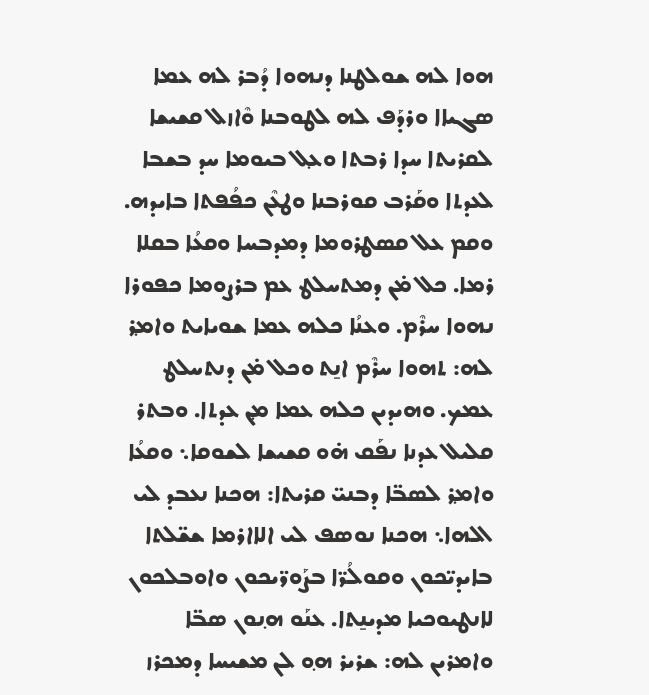ܗܘܐ ܠܗ ܫܘܠܛܢܐ ܕܢܗܘܐ ܕܳܒܪ ܠܗ ܥܡܐ ܣܓܝܐܐ ܘܪܕܰܦ ܠܗ ܠܛܘܒܢܐ ܘܶܐܙܠ ܩܫܝܫܐ ܠܩܪܝܬܐ ܚܕܐ ܪܒܬܐ ܘܥ݂ܠ ܒܝܘܡܐ ܚܕ ܒܫܒܐ ܠܥܕܬܐ ܘܩܰܪܒ ܩܘܪܒܢܐ ܘܛܥܶܢ ܟܦܳܦܬܐ ܒܐܝܕܗ. ܘܩܡ ܥܠ ܩܣܛܪܘܡܐ ܕܡܕܒܚܐ ܘܩܥܳܐ ܒܩܠܐ ܪܡܐ. ܟܠ ܡ̇ܢ ܕܡܬܚܠܛ ܥܡ ܒܪܨܘܡܐ ܟܦܘܪܐ ܢܗܘܐ ܚܪܶܡ. ܘܥܢܳܐ ܟܠܗ ܥܡܐ ܫܘܝܐܝܬ ܘܐܡ݂ܪ ܠܗ: ܬܗܘܐ ܚܪܶܡ ܐܢ̱ܬ ܘܟܠ ܡ̇ܢ ܕܢܬܚܠܛ ܥܡܟ. ܘܗܝܕܝܢ ܟܠܗ ܥܡܐ ܡ݂ܢ ܥܕܬܐ. ܘܒܬܪ ܩܠܝܠ ܥܕܢܐ ܢܦܰܩ ܗ̇ܘ ܩܫܝܫܐ ܠܫܘܩܐ܆ ܘܩܥܳܐ ܘܐܡ݂ܪ ܠܣܒ̈ܐ ܕܒܢܝ̈ ܩܪܝܬܐ: ܗܟܢܐ ܢܥܒܕ ܠܝ ܐܠܗܐ܆ ܗܟܢܐ ܢܘܣܦ ܠܝ ܐܠܐܐܪܡܐ ܫܫ̈ܠܬܐ ܒܐܝܕܝ̈ܟܘܢ ܘܩܘܠܳܪ̈ܐ ܒܨܰܘܪ̈ܝܟܘܢ ܘܐܘܒܠܟܘܢ ܠܐܢܛܝܘܟܝܐ ܡܕܝܢ̱ܬܐ. ܥܢܰܘ ܗ݂ܢܘܢ ܣܒ̈ܐ ܘܐܡܪܝܢ ܠܗ: ܫܪܝܪ ܗ݂ܘ ܠܢ ܡܫܝܚܐ ܕܡܟܪܙ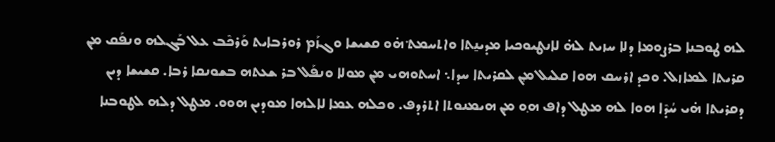ܠܗ ܛܘܒܢܐ ܒܪܨܘܡܐ ܕܠܐ ܚܙܝܬ ܠܗ̇ ܠܐܢܛܝܘܟܝܐ ܡܕܝܢ̱ܬܐ ܘܐܬܚܡܬ݀ ܗ̇ܘ ܩܫܝܫܐ ܘܓܙܰܡ ܪܘܪܒܐܝܬ ܘܰܪܟܶܒ ܥܠ ܒܰܓܠܗ ܘܢܦܰܩ ܡ݂ܢ ܩܪܝܬܐ ܠܡܐܙܠ. ܘܟܕ ܐܪܚܩ ܗܘܐ ܩܠܝܠ ܡ݂ܢ ܠܩܪܝܬܐ ܚܕܐ܆ ܐܚܬܘܗܝ ܡ݂ܢ ܡܘܠܐ ܘܢܦܰܠ ܒܪ ܫܥܬܗ ܒܫܘܢܩܐ ܪܒܐ. ܩܫܝܫܐ ܕܝܢ ܕܩܪܝܬܐ ܗ̇ܝ ܚܳܕܶܐ ܗܘܐ ܠܗ ܡܛܠ ܕܐܦ ܗ݂ܘ ܡ݂ܢ ܗܝܡܢܘܬܐ ܐܬܪܕܦ. ܘܟܠܗ ܥܡܐ ܠܐܠܗܐ ܡܘܕܝܢ ܗܘܘ. ܡܛܠ ܕܠܗ ܠܛܘܒܢܐ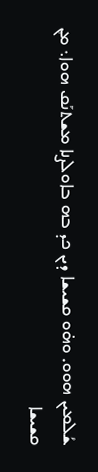ܫܳܠܡܝܢ ܗܘܘ. ܘܗ̇ܘ ܩܫܝܫܐ ܕܝܢ ܟܕ ܒܗ ܒܐܘܠܨܢܐ ܡܫܬܢܰܩ ܗܘܐ܆ ܡ݂ܢ ܩܫܝܫܐ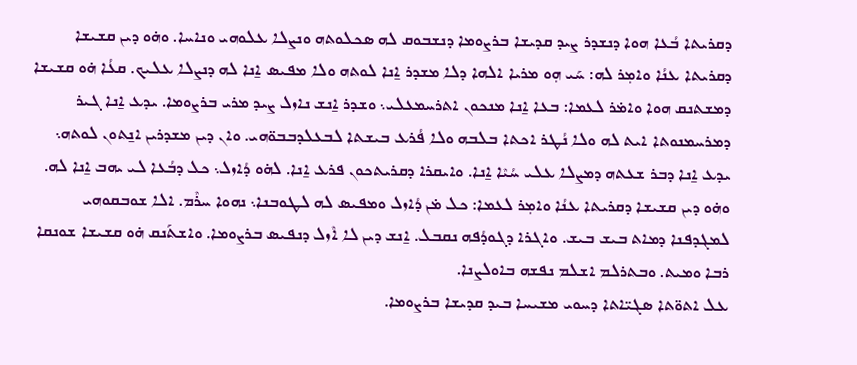ܕܩܪܝܬܐ ܒܳܥܐ ܗܘܐ ܕܢܫܕܪ ܨܝܕ ܩܕܝܫܐ ܒܪܨܘܡܐ ܕܢܫܒܘܩ ܠܗ ܣܟܠܘܬܗ ܘܢܨܠܐ ܥܠܘܗܝ ܘܢܐܚܐ. ܘܗ̇ܘ ܕܝܢ ܩܫܝܫܐ ܕܩܪܝܬܐ ܥܢܳܐ ܘܐܡ݂ܪ ܠܗ: ܚܰܝ ܗ݂ܘ ܡܪܝܐ ܐܠܗܐ ܕܠܐ ܡܫܕܪ ܐ̱ܢܐ ܠܘܬܗ ܘܠܐ ܡܦܝܣ ܐ̱ܢܐ ܠܗ ܕܢܨܠܐ ܥܠܝܟ. ܩܥܳܐ ܗ̇ܘ ܩܫܝܫܐ ܕܡܫܬܢܩ ܗܘܐ ܘܐܡ̇ܪ ܠܥܡܐ: ܒܥܐ ܐ̱ܢܐ ܡܢܟܘܢ ܐܬܪܚܡܥܠܝ܆ ܘܫܕܪ ܐ̱ܢܫ ܢܐܙܠ ܨܝܕ ܡܪܝ ܒܪܨܘܡܐ. ܝܕܥ ܐ̱ܢܐ ܓܝܪ ܕܡܪܚܡܢܘܬܐ ܐܝܬ ܠܗ ܘܠܐ ܢܳܛܪ ܐܟܬܐ ܒܠܒܗ ܘܠܐ ܦܳܪܥ ܒܝܫܬܐ ܠܒܥܠܕܒܒܘ̈ܗܝ. ܘܐܢ ܕܝܢ ܡܫܕܪܝܢ ܐܢ̱ܬܘܢ ܠܘܬܗ܆ ܝܕܥ ܐ̱ܢܐ ܕܒܪ ܫܥܬܗ ܕܡܨܠܐ ܥܠܝ ܚܳܝܶܐ ܐ̱ܢܐ. ܘܐܝܩܪܐ ܕܩܪܝܬܟܘܢ ܦܪܥ ܐ̱ܢܐ. ܠܗ̇ܘ ܕܳܐܙܠ܆ ܟܠ ܕܒܳܥܐ ܠܝ ܝܗܒ ܐ̱ܢܐ ܠܗ. ܘܗ̇ܘ ܕܝܢ ܩܫܝܫܐ ܕܩܪܝܬܐ ܥܢܳܐ ܘܐܡ݂ܪ ܠܥܡܐ: ܟܠ ܡ̇ܢ ܕܳܐܙܠ ܘܡܦܝܣ ܠܗ ܠܛܘܒܢܐ܆ ܢܗܘܐ ܚܪܶܡ. ܐܠܐ ܫܘܒܩܘܗܝ ܠܡܓܕܦܢܐ ܕܡܐܬ ܒܝܫ ܒܝܫ. ܘܐܓܪܐ ܕܓܘܕܳܦܗ ܢܩܒܠ. ܐ̱ܢܫ ܕܝܢ ܠܐ ܐܶܙܠ ܕܢܦܝܣ ܒܪܨܘܡܐ. ܘܐܫܬܰܢܩ ܗ̇ܘ ܩܫܝܫܐ ܫܘܢܩܐ ܪܒܐ ܘܡܝܬ. ܘܒܬܪܠܡ ܐܫܠܡ ܢܦܫܗ ܒܐܘܠܨܢܐ.
ܥܠ ܐܬܘ̈ܬܐ ܣܓܝ̈ܐܬܐ ܕܚܘܝ ܡܫܝܚܐ ܒܝܕ ܩܕܝܫܐ ܒܪܨܘܡܐ.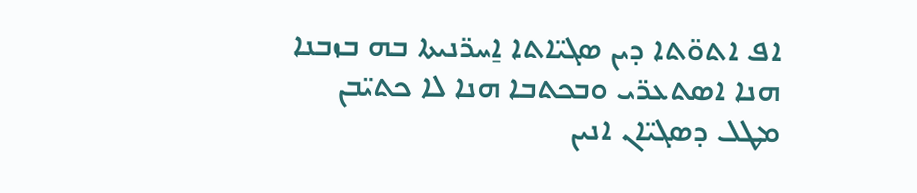ܐܦ ܐܬܘ̈ܬܐ ܕܝܢ ܣܓܝ̈ܐܬܐ ܐ̱ܚܪ̈ܢܝܬܐ ܒܗ ܒܙܒܢܐ ܗܢܐ ܐܣܬܥܪ̈ܝ ܘܒܟܬܒܐ ܗܢܐ ܠܐ ܟܬܝ̈ܒܢ ܡܛܠ ܕܣܓܝ̈ܐܢ ܐܢܝܢ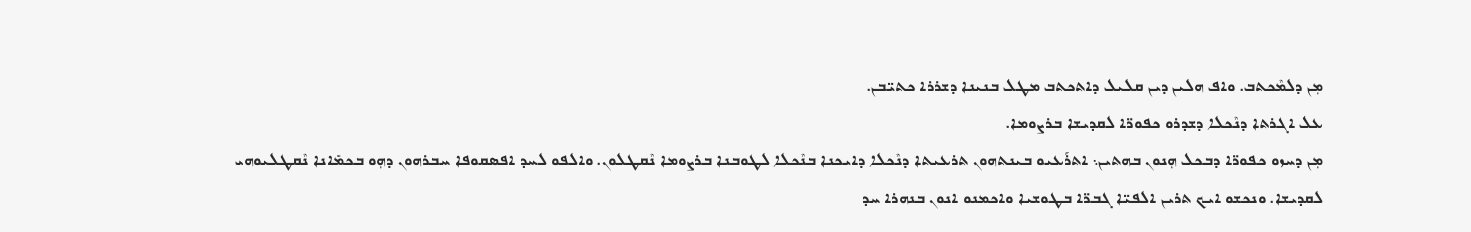ܡ݂ܢ ܕܠܡܶܟܬܒ. ܘܐܦ ܗܠܝܢ ܕܝܢ ܩܠܝܠ ܕܐܬܟܬܒ ܡܛܠ ܒܢܝܢܐ ܕܫܪܪܐ ܟܬܝ̈ܒܢ.
ܥܠ ܐܓܪܬܐ ܕܢܶܟܠܐ ܕܫܕܪܘ ܟܦܘܪ̈ܐ ܠܩܕܝܫܐ ܒܪܨܘܡܐ.
ܡ݂ܢ ܕܚܙܘ ܟܦܘܪ̈ܐ ܕܒܟܠ ܗ݂ܢܘܢ ܒܗܬܝܢ܆ ܐܬܪܰܥܝܘ ܒܝܢܬܗܘܢ ܬܪܥܝܬܐ ܕܢܶܟܠܐ ܕܐܝܟܢܐ ܒܢܶܟܠܐ ܠܛܘܒܢܐ ܒܪܨܘܡܐ ܢܶܩܛܠܘܢ. ܘܐܠܦܘ ܠܚܕ ܐܦܣܩܘܦܐ ܚܒܪܗܘܢ ܕܗ݂ܘ ܒܟܡܺܐܢܐ ܢܶܩܛܠܝܘܗܝ ܠܩܕܝܫܐ. ܘܢܟܫܘ ܐܝܟ ܬܪܝܢ ܐܠܦܝ̈ܐ ܓܒܪ̈ܐ ܒܛܘܫܝܐ ܘܐܟܡܢܘ ܐܢܘܢ ܒܢܗܪܐ ܚܕ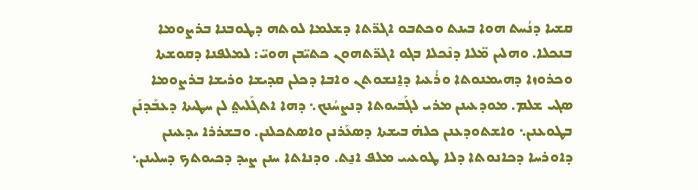ܩܫܝܐ ܕܢܳܚܬ ܗܘܐ ܒܝܢܬ ܘܟܬܒܘ ܐܓܪ̈ܬܐ ܕܫܠܡܐ ܠܘܬܗ ܕܛܘܒܢܐ ܒܪܨܘܡܐ ܒܢܟܠܐ. ܘܗܠܝܢ ܡ̈ܠܐ ܕܢܶܟܠܐ ܒܓܘ ܐܓܪ̈ܬܗܘܢ ܟܬܝ̈ܒܢ ܗܘܝ̈: ܠܡܠܦܢܐ ܕܩܘܫܬܐ ܘܟܪܘܙܐ ܕܗܝܡܢܘܬܐ ܘܪܳܥܝܐ ܕܐ̱ܢܫܘܬܢ ܘܐܒܐ ܕܟܠܢ ܩܕܝܫܐ ܘܪܝܫܐ ܒܪܨܘܡܐ ܣܓܝ ܫܠܡ. ܡܘܕܥܝܢܢ ܡܪܝ ܠܓܰܒܝܘܬܐ ܕܢܨܚܳܢܟ܆ ܕܗܐ ܐܬܓܰܠܝܬ݀ ܠܢ ܚܛܝܬܐ ܕܥܒܰܕܢܰܢ ܒܛܘܥܢܢ܆ ܘܐܫܬܘܕܥܢܢ ܟܠܗ̇ ܒܝܫܬܐ ܕܣܥܰܪܢܢ ܘܐܣܬܟܠܢܢ. ܘܒܫܪܪܐ ܝܕܥܝܢܢ ܕܐܘܪܚܐ ܕܟܐܢܘܬܐ ܕܠܐ ܛܘܥܝܝ ܡܠܦ ܐܢ̱ܬ. ܘܕܢܐܬܐ ܚܢܢ ܨܝܕ ܕܟܝܘܬܟ ܕܚܠܝܢܢ܆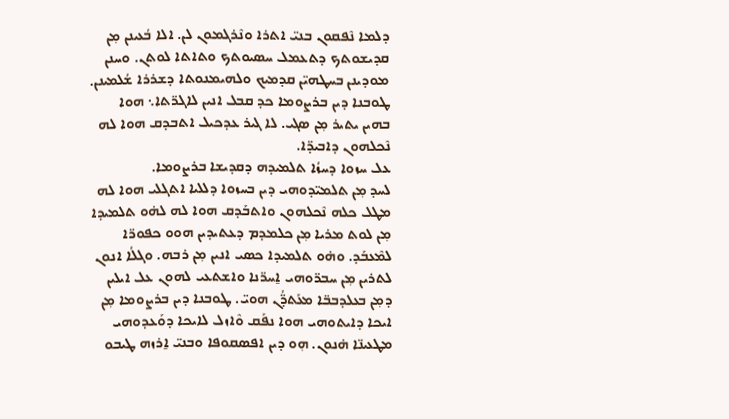ܕܠܡܐ ܢܶܦܩܘܢ ܒܢܝ̈ ܐܬܪܐ ܘܢܶܪܓܡܘܢ ܠܢ. ܐܠܐ ܒܳܥܝܢܢ ܡ݂ܢ ܩܕܝܫܘܬܟ ܕܬܥܡܠ ܚܣܝܘܬܟ ܘܬܐܬܐ ܠܘܬܢ. ܘܚܢܢ ܡܘܕܝܢܢ ܒܚܛܗܝ̈ܢ ܩܕܡܝܟ ܘܠܗܝܡܢܘܬܐ ܕܫܪܪܐ ܫܳܠܡܝܢܢ. ܛܘܒܢܐ ܕܝܢ ܒܪܨܘܡܐ ܟܕ ܩܒܠ ܐܢܝܢ ܠܐܓܪ̈ܬܐ܆ ܗܘܐ ܒܗܝܢ ܝܬܝܪ ܡ݂ܢ ܣܓܝ. ܠܐ ܓܝܪ ܥܕܟܝܠ ܐܬܒܕܩ ܗܘܐ ܠܗ ܢܶܟܠܗܘܢ ܕܐܒܝܕ̈ܐ.
ܥܠ ܚܙܘܐ ܕܚܙܳܐ ܬܠܡܝܕܗ ܕܩܕܝܫܐ ܒܪܨܘܡܐ.
ܠܚܕ ܡ݂ܢ ܬܠܡܝ̈ܕܘܗܝ ܕܝܢ ܒܚܙܘܐ ܕܠܠܝܐ ܐܬܓܠܝ ܗܘܐ ܠܗ ܡܛܠ ܟܠܗ ܢܶܟܠܗܘܢ ܘܐܬܒܰܕܩ ܗܘܐ ܠܗ ܠܗ̇ܘ ܬܠܡܝܕܐ ܡ݂ܢ ܠܘܬ ܡܪܝܐ ܡ݂ܢ ܟܠܡܕܡ ܕܥܬܝܕܝܢ ܗܘܘ ܟܦܘܪ̈ܐ ܠܡܶܥܒܰܕ. ܘܗ̇ܘ ܬܠܡܝܕܐ ܟܣܝ ܐܢܝܢ ܡ݂ܢ ܪܒܗ. ܘܓܠܳܐ ܐܢܘܢ ܠܬܪܝܢ ܡ݂ܢ ܚܒܪ̈ܘܗܝ ܐ̱ܚܪ̈ܢܐ ܘܐܫܬܥܝ ܠܗܘܢ ܥܠ ܐܝܠܝܢ ܕܡ݂ܢ ܒܥܠܕܒܒ̈ܐ ܡܥܰܬܕ̈ܳܢ ܗܘܝ̈. ܛܘܒܢܐ ܕܝܢ ܒܪܨܘܡܐ ܡ݂ܢ ܐܝܟܐ ܕܐܝܬܘܗܝ ܗܘܐ ܢܦܰܩ ܘܶܐܙܠ ܠܐܝܟܐ ܕܘܰܥܕܘܗܝ ܡܛܥܝܢ̈ܐ ܗ̇ܢܘܢ. ܗ݂ܘ ܕܝܢ ܐܦܣܩܘܦܐ ܘܒܢܝ̈ ܐ̱ܪܙܗ ܛܝܒܘ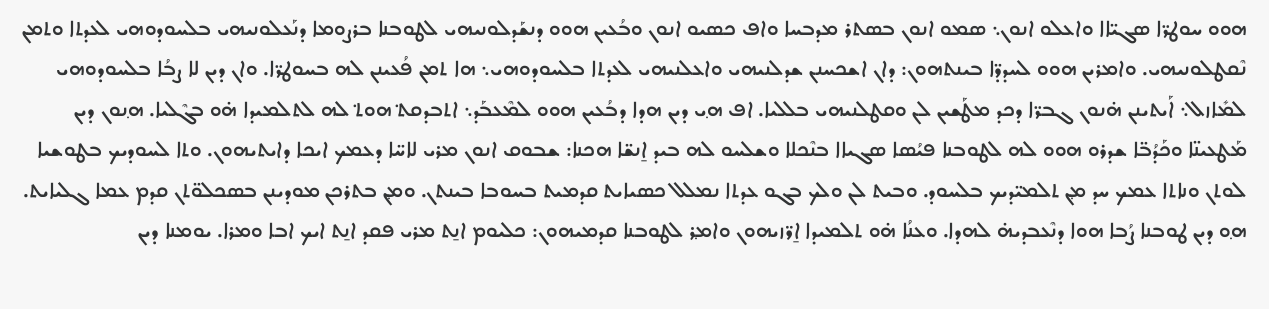ܗܘܘ ܚܘܛܪ̈ܐ ܣܓܝ̈ܐܐ ܘܐܥܠܘ ܐܢܘܢ܆ ܣܡܘ ܐܢܘܢ ܒܣܬܪ ܡܕܒܚܐ ܘܐܦ ܟܣܝܘ ܐܢܘܢ ܘܒܳܥܝܢ ܗܘܘ ܕܢܫܰܕܠܘܢܝܗܝ ܠܛܘܒܢܐ ܒܪܨܘܡܐ ܕܢܰܥܠܘܢܝܗܝ ܒܠܚܘܕܘܗܝ ܠܥܕܬܐ ܘܬܡܢ ܢܶܩܛܠܘܢܝܗܝ. ܘܐܡܪܝܢ ܗܘܘ ܠܚܕܕ̈ܐ ܒܝܢܬܗܘܢ: ܕܐܢ ܐܫܟܚܢܢ ܫܕܠܢܝܗܝ ܘܐܥܠܢܝܗܝ ܠܥܕܬܐ ܒܠܚܘܕܘܗܝ܆ ܗܐ ܬܡܢ ܦܳܥܝܢܢ ܠܗ ܒܚܘܛܪ̈ܐ. ܘܐܢ ܕܝܢ ܠܐ ܨܒܳܐ ܒܠܚܘܕܘܗܝ ܠܡܺܐܙܠ܆ ܐܰܝܬܝܢܢ ܗ̇ܢܘܢ ܓܒܪ̈ܐ ܕܟܕ ܡܛܰܫܝܢ ܠܢ ܘܩܛܠܢܝܗܝ ܒܠܠܝܐ. ܐܦ ܗ݂ܝ ܕܝܢ ܗܕܐ ܕܒܳܥܝܢ ܗܘܘ ܠܡܶܥܒܰܕ܆ ܐܬܒܕܩܬ݀ ܗܘܬ݀ ܠܗ ܠܬܠܡܝܕܐ ܗ̇ܘ ܒܓܶܠܝܐ. ܗ݂ܢܘܢ ܕܝܢ ܡܰܛܥܝܢ̈ܐ ܘܟܰܕܳܒ̈ܐ ܫܕܪܘ ܗܘܘ ܠܗ ܠܛܘܒܢܐ ܦܝܳܣܐ ܣܓܝܐܐ ܒܢܶܟܠܐ ܘܫܠܚܘ ܠܗ ܒܝܕ ܐ̱ܢܫ̈ܐ ܗܟܢܐ: ܫܒܘܩ ܐܢܘܢ ܡܪܝ ܠܐܚ̈ܐ ܕܥܡܟ ܐܝܟܐ ܕܐܝܬܝܗܘܢ. ܘܬܐ ܠܚܘܕܝܟ ܒܛܘܫܝܐ ܠܘܬܢ ܘܢܐܬܐ ܥܡܟ ܚܕ ܡ݂ܢ ܬܠܡܝ̈ܕܝܟ ܒܠܚܘܕ. ܘܒܝܬ ܠܢ ܘܠܟ ܒܓܘ ܥܕܬܐ ܢܡܠܠ ܟܣܝܐܝܬ ܩܕܡܝܬ ܒܚܘܒܐ ܒܝܢܬܢ. ܘܡ݂ܢ ܒܬܪܟܢ ܡܘܕܝܢܢ ܒܣܟܠܘ̈ܬܢ ܩܕܡ ܥܡܐ ܓܠܝܐܝܬ. ܗ݂ܘ ܕܝܢ ܛܘܒܢܐ ܨܳܒܐ ܗܘܐ ܕܢܶܥܒܕܝܗ̇ ܠܗܕܐ. ܘܥܢܳܐ ܗ̇ܘ ܬܠܡܝܕܐ ܐ̱ܪ̈ܙܝܗܘܢ ܘܐܡ݂ܪ ܠܛܘܒܢܐ ܩܕܡܝܗܘܢ: ܟܠܝܘܡ ܐܢ̱ܬ ܡܪܝ ܦܩܕ ܐܢ̱ܬ ܐܝܟ ܐܒܐ ܘܡܪܐ. ܝܘܡܢܐ ܕܝܢ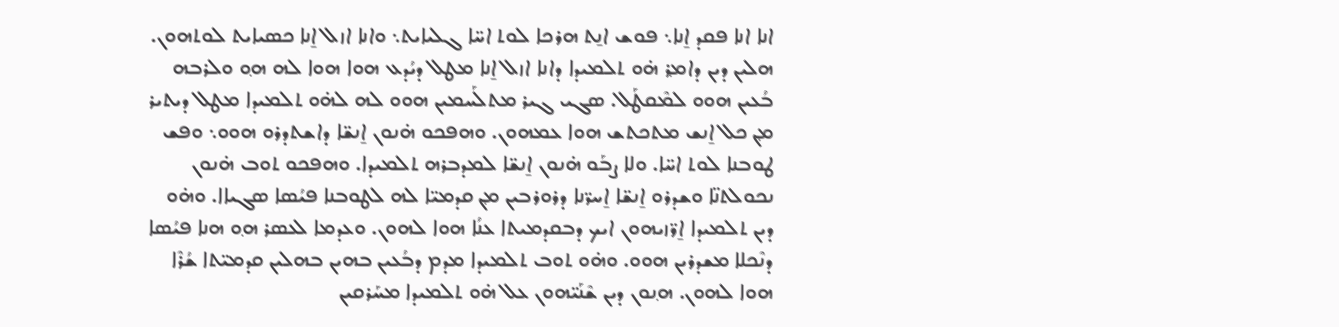ܐܢܐ ܐܢܐ ܦܩܕ ܐ̱ܢܐ܆ ܦܘܫ ܐܢ̱ܬ ܗܪܟܐ ܠܘܬ ܐܚ̈ܐ ܓܠܝܐܝܬ܆ ܘܐܢܐ ܐܙܠ ܐ̱ܢܐ ܟܣܝܐܝܬ ܠܘܬܗܘܢ. ܗܠܝܢ ܕܝܢ ܕܐܡ݂ܪ ܗ̇ܘ ܬܠܡܝܕܐ ܕܐܢܐ ܐܙܠ ܐ̱ܢܐ ܡܛܠ ܕܝܳܕܥ ܗܘܐ ܗܘܐ ܠܗ ܗ݂ܘ ܘܠܪܒܗ ܒܳܥܝܢ ܗܘܘ ܠܡܶܩܛܰܠ. ܣܓܝ ܓܝܪ ܡܬܠܰܚܡܝܢ ܗܘܘ ܠܗ ܠܗ̇ܘ ܬܠܡܝܕܐ ܡܛܠ ܕܝܬܝܪ ܡ݂ܢ ܟܠ ܐ̱ܢܫ ܡܬܟܬܫ ܗܘܐ ܥܡܗܘܢ. ܘܗܦܟܘ ܗ̇ܢܘܢ ܐ̱ܢܫ̈ܐ ܕܐܫܬܕܪܘ ܗܘܘ܆ ܘܦܫ ܛܘܒܢܐ ܠܘܬ ܐܚ̈ܐ. ܘܠܐ ܨܒܰܘ ܗ̇ܢܘܢ ܐ̱ܢܫ̈ܐ ܠܡܕܒܪܗ ܬܠܡܝܕܐ. ܘܗܦܟܘ ܬܘܒ ܗ̇ܢܘܢ ܢܟܘܠܬܢ̈ܐ ܘܫܕܪܘ ܐ̱ܢܫ̈ܐ ܐ̱ܚܪ̈ܢܐ ܕܪܘܪܒܝܢ ܡ݂ܢ ܩܕܡܝ̈ܐ ܠܗ ܠܛܘܒܢܐ ܦܝܳܣܐ ܣܓܝܐܐ. ܘܗ̇ܘ ܕܝܢ ܬܠܡܝܕܐ ܐ̱ܪ̈ܙܝܗܘܢ ܐܝܟ ܕܒܩܕܡܝܬܐ ܥܢܳܐ ܗܘܐ ܠܗܘܢ. ܘܥܕܡܐ ܠܥܣܪ ܗ݂ܘ ܗܢܐ ܦܝܳܣܐ ܕܢܶܟܠܐ ܡܫܕܪܝܢ ܗܘܘ. ܘܗ̇ܘ ܬܘܒ ܬܠܡܝܕܐ ܡܕܡ ܕܒܳܥܝܢ ܒܗܝܢ ܒܗܠܝܢ ܩܕܡܝ̈ܬܐ ܫܳܪܶܐ ܗܘܐ ܠܗܘܢ. ܗ݂ܢܘܢ ܕܝܢ ܫܶܢܰܝ̈ܗܘܢ ܥܠ ܗ̇ܘ ܬܠܡܝܕܐ ܡܚܰܪܩܝܢ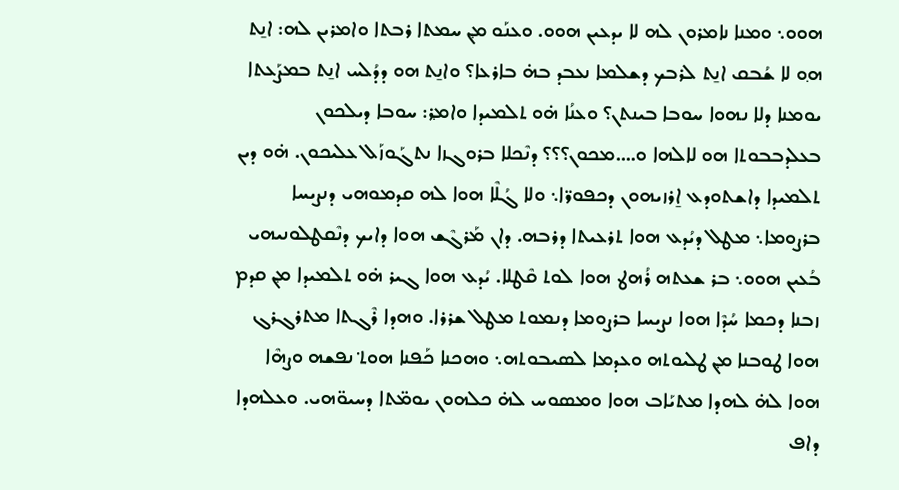ܗܘܘ܆ ܘܡܢܐ ܢܐܡܪܘܢ ܠܗ ܠܐ ܝܕܥܝܢ ܗܘܘ. ܘܥܢܰܘ ܡ݂ܢ ܚܡܬܐ ܪܒܬܐ ܘܐܡܪܝܢ ܠܗ: ܐܢ̱ܬ ܗ݂ܘ ܠܐ ܫܳܒܩ ܐܢ̱ܬ ܠܪܒܟ ܕܫܠܡܐ ܢܥܒܕ ܒܗ̇ ܒܐܪܥܐ؟ ܘܐܢ̱ܬ ܗܘ ܕܕܳܠܚ ܐܢ̱ܬ ܒܡܨܰܥܬܐ ܝܘܡܢܐ ܕܠܐ ܢܗܘܐ ܚܘܒܐ ܒܝܢܬܢ؟ ܘܥܢܳܐ ܗ̇ܘ ܬܠܡܝܕܐ ܘܐܡ݂ܪ: ܚܘܒܐ ܕܝܠܟܘܢ ܒܥܠܕܒܒܘܬܐ ܗܘ ܠܐܠܗܐ ܘ….ܡܟܘܢ؟؟؟ ܕܢܶܟܠܐ ܒܪܘܓܙܐ ܢܬܓܰܘܙܰܠ ܥܠܝܟܘܢ. ܗ̇ܘ ܕܝܢ ܬܠܡܝܕܐ ܕܐܫܬܘܕܥ ܐ̱ܪܙܝܗܘܢ ܕܟܦܘܪ̈ܐ܆ ܘܠܐ ܓܳܠܶܐ ܗܘܐ ܠܗ ܩܕܡܘܗܝ ܕܢܨܝܚܐ ܒܪܨܘܡܐ܆ ܡܛܠ ܕܝܳܕܥ ܗܘܐ ܬܪܥܝܬܐ ܕܪܒܗ. ܕܐܢ ܡܰܪܓܶܫ ܗܘܐ ܕܐܝܟ ܕܢܶܩܛܠܘܢܝܗܝ ܒܳܥܝܢ ܗܘܘ܆ ܒܪ ܫܥܬܗ ܪܳܗܛ ܗܘܐ ܠܘܬ ܩܶܛܠܐ. ܝܳܕܥ ܗܘܐ ܓܝܪ ܗ̇ܘ ܬܠܡܝܕܐ ܡ݂ܢ ܩܕܡ ܙܒܢܐ ܕܟܡܐ ܚܳܕܶܐ ܗܘܐ ܢܨܝܚܐ ܒܪܨܘܡܐ ܕܢܡܘܬ ܡܛܠ ܫܪܪܐ. ܘܗܕܐ ܪܶܓܬܐ ܡܬܪܓܪܓ ܗܘܐ ܛܘܒܢܐ ܡ݂ܢ ܛܠܝܘܬܗ ܘܥܕܡܐ ܠܣܝܒܘܬܗ܆ ܘܗܟܢܐ ܟܰܦܢܐ ܗܘܬ݀ ܢܦܫܗ ܘܨܗܶܐ ܗܘܐ ܠܗ̇ ܠܗܕܐ ܡܬܝܰܐܒ ܗܘܐ ܘܡܣܘܚ ܠܗ̇ ܟܠܗܘܢ ܝܘܡ̈ܬܐ ܕܚܝܘ̈ܗܝ. ܘܥܠܗܕܐ ܕܐܦ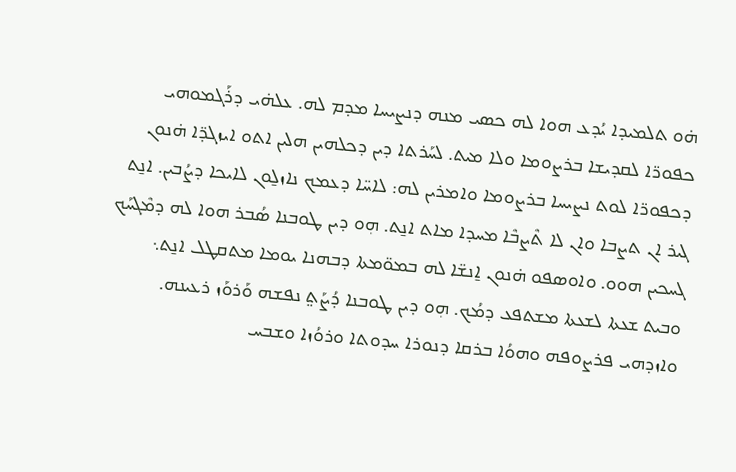ܗ̇ܘ ܬܠܡܝܕܐ ܝܳܕܥ ܗܘܐ ܠܗ ܟܣܝ ܡܢܗ ܕܢܨܝܚܐ ܡܕܡ ܠܗ. ܥܠܗ̇ܝ ܕܪܰܓܡܘܗܝ ܟܦܘܪ̈ܐ ܠܩܕܝܫܐ ܒܪܨܘܡܐ ܘܠܐ ܡܝܬ. ܠܚܰܪܬܐ ܕܝܢ ܕܟܠܗܝܢ ܗܠܝܢ ܐܬܘ ܐܝܙܓܕ̈ܐ ܗ̇ܢܘܢ ܕܟܦܘܪ̈ܐ ܠܘܬ ܢܨܝܚܐ ܒܪܨܘܡܐ ܘܐܡܪܝܢ ܠܗ: ܠܐܚ̈ܐ ܕܥܡܟ ܢܐܙܠ̱ܘܢ ܠܐܝܟܐ ܕܨܳܒܝܢ. ܐܢ̱ܬ ܓܝܪ ܐܢ ܬܨܒܐ ܘܐܢ ܠܐ ܬܶܨܒܶܐ ܡܚܕܐ ܡܐܬ ܐܢ̱ܬ. ܗ݂ܘ ܕܝܢ ܛܘܒܢܐ ܣܳܒܪ ܗܘܐ ܠܗ ܕܡܶܓܚܰܟ ܓܚܟܝܢ ܗܘܘ. ܘܐܘܣܦܘ ܗ̇ܢܘܢ ܐ̱ܢܫ̈ܐ ܠܗ ܒܡܘ̈ܡܬܐ ܕܒܗܢܐ ܝܘܡܐ ܡܬܩܛܠ ܐܢ̱ܬ܆ ܘܒܝܬ ܫܥܬܐ ܠܫܥܬܐ ܡܫܬܦܥ ܕܡܳܟ. ܗ݂ܘ ܕܝܢ ܛܘܒܢܐ ܕܳܨܰܬ݀ ܢܦܫܗ ܘܰܪܘܰܙ ܪܥܝܢܗ. ܘܐܙܕܗܝ ܦܪܨܘܦܗ ܘܗܘܳܐ ܒܪܩܐ ܕܢܘܪܐ ܚܕܘܬܐ ܘܪܘܳܙܐ ܘܫܒܚ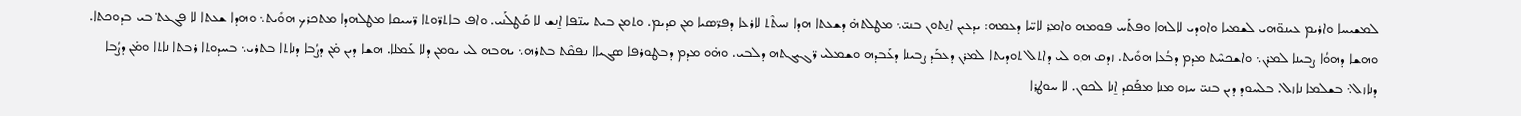ܠܡܫܝܚܐ ܘܐܪܝܡ ܥܝܢܘ̈ܗܝ ܠܫܡܝܐ ܘܐܘܕܝ ܠܐܠܗܐ ܘܦܬܰܚ ܦܘܡܗ ܘܐܡ݂ܪ ܠܐܚ̈ܐ ܕܥܡܗ: ܝܕܥܝܢ ܐܢ̱ܬܘܢ ܒܢܝ̈܆ ܡܛܠܬܗ̇ ܕܫܥܬܐ ܗܕܐ ܢܚܬܶܬ ܠܐܪܥܐ ܕܦܪ̈ܣܝܐ ܡ݂ܢ ܩܕܝܡ. ܘܬܡܢ ܒܝܬ ܚܢ̈ܦܐ ܐ̱ܢܫ ܠܐ ܩܰܛܠܰܢܝ. ܘܐܦ ܒܐܬܪ̈ܘܬܐ ܪ̈ܚܝܩܐ ܡܛܠܗܕܐ ܡܬܟܪܟ ܗܘܺܝܬ܆ ܘܗܕܐ ܫܥܬܐ ܠܐ ܦܓܥܬ݀ ܒܝ ܒܕܘܟܬܐ. ܘܗܫܐ ܕܗܘܳܐ ܨܒܝܢܐ ܠܡܪܢ܆ ܘܐܫܟܚܶܬ ܡܕܡ ܕܒܳܥܐ ܗܘܺܝܬ. ܙܕܩ ܗ݂ܘ ܠܝ ܕܐܬܠ ܬܘܕܝܬܐ ܠܡܪܢ ܕܥܒܰܕ ܨܒܝܢܐ ܕܥܰܒܕܗ ܘܫܡܠܝ ܪ̈ܓܝܓܬܗ ܕܠܒܝ. ܘܗ̇ܘ ܡܕܡ ܕܒܛܘܪܦܐ ܣܓܝܐܐ ܢܦܩܶܬ ܒܬܪܗ܆ ܝܗܒܗ ܠܝ ܝܘܡܢ ܕܠܐ ܥܰܡܠܐ. ܗܫܐ ܕܝܢ ܡ̇ܢ ܕܨܳܒܐ ܕܢܐܬܐ ܒܬܪܝ܆ ܒܚܕܘܬܐ ܪܒܬܐ ܢܐܬܐ ܘܡ̇ܢ ܕܨܳܒܐ ܕܢܐܙܠ܆ ܒܫܠܡܐ ܢܐܙܠ. ܒܠܚܘܕ ܕܝܢ ܒܢܝ̈ ܚܙܘ ܡܢܐ ܡܦܰܩܕ ܐ̱ܢܐ ܠܟܘܢ. ܠܐ ܚܘܛܪܐ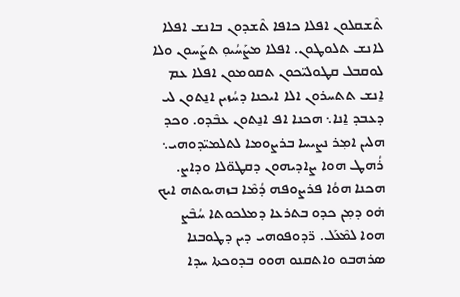ܬܶܫܩܠܘܢ ܐܦܠܐ ܟܐܦܐ ܬܶܫܕܘܢ ܒܐܢܫ ܐܦܠܐ ܠܐܢܫ ܬܠܘܛܘܢ. ܐܦܠܐ ܡܨܰܚܳܝܘ݂ ܬܨܰܚܘܢ ܘܠܐ ܠܘܩܒܠ ܩܛܘܠܝ̈ܟܘܢ ܬܩܘܡܘܢ ܐܦܠܐ ܥܡ ܐ̱ܢܫ ܬܬܚܪܘܢ ܐܠܐ ܐܝܟܢܐ ܕܚܳܙܝܢ ܐܢ̱ܬܘܢ ܠܝ ܕܥܒܕ ܐ̱ܢܐ܆ ܗܟܢܐ ܐܦ ܐܢ̱ܬܘܢ ܥܒܶܕܘ. ܘܟܕ ܗܠܝܢ ܐܡ݂ܪ ܢܨܝܚܐ ܒܪܨܘܡܐ ܠܬܠܡܝ̈ܕܘܗܝ܆ ܪܳܗܛ ܗܘܐ ܨܐܕܝܗܘܢ ܕܩܛܘ̈ܠܐ ܘܕܐܨ. ܗܟܢܐ ܗܘܳܐ ܦܪܨܘܦܗ ܕܳܡܶܐ ܒܙܗܝܘܬܗ ܐܝܟ ܗ̇ܘ ܕܡ݂ܢ ܟܕܘ ܒܬܪܥܐ ܕܡܠܟܘܬܐ ܚܳܒܶܨ ܗܘܐ ܠܡܶܥܰܠ. ܪ̈ܕܘܦܘܗܝ ܕܝܢ ܕܛܘܒܢܐ ܣܪܗܒܘ ܘܐܬܩܢܘ ܗܘܘ ܒܕܘܟܬܐ ܚܕܐ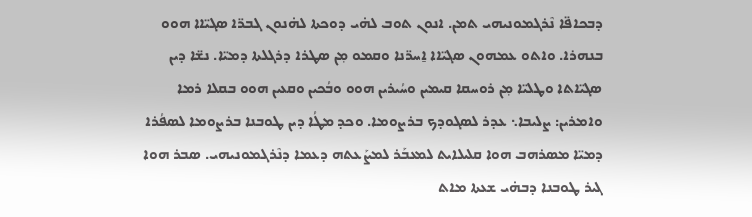ܕܒܟܐܦ̈ܐ ܢܶܪܓܡܘܢܝܗܝ ܬܡܢ. ܐܢܘܢ ܬܘܒ ܠܗ̇ܝ ܕܘܟܬܐ ܠܗ̇ܢܘܢ ܓܒܪ̈ܐ ܣܓܝ̈ܐܐ ܗܘܘ ܒܢܗܪܐ. ܘܐܬܘ ܥܡܗܘܢ ܣܓܝ̈ܐܐ ܐ̱ܚܪ̈ܢܐ ܘܩܡܘ ܡ݂ܢ ܣܛܪܐ ܕܪܓܠܬܐ ܕܡܝ̈ܐ. ܢܫ̈ܐ ܕܝܢ ܣܓܝ̈ܐܬܐ ܘܛܠܝ̈ܐ ܡ݂ܢ ܪܘܚܩܐ ܩܝܡܝܢ ܘܚܳܝܪܝܢ ܗܘܘ ܘܒܳܟܝܢ ܘܩܥܝܢ ܗܘܘ ܒܩܠܐ ܪܡܐ ܘܐܡܪܝܢ: ܨܠܝܒܐ܆ ܥܕܪ ܠܣܓܘܕܟ ܒܪܨܘܡܐ. ܘܟܕ ܡܛܳܐ ܕܝܢ ܛܘܒܢܐ ܒܪܨܘܡܐ ܠܣܦܳܪܐ ܕܡܝ̈ܐ ܡܣܪܗܒ ܗܘܐ ܩܠܝܠܐܝܬ ܠܡܥܒܰܪ ܠܡܨܰܥܬܗ ܕܥܡܐ ܕܢܶܪܓܡܘܢܝܗܝ. ܣܒܪ ܗܘܐ ܓܝܪ ܛܘܒܢܐ ܕܒܗ̇ܝ ܫܥܬܐ ܡܐܬ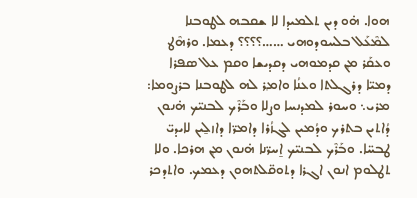ܗܘܐ. ܗ̇ܘ ܕܝܢ ܬܠܡܝܕܐ ܠܐ ܫܩܒܗ ܠܛܘܒܢܐ ܠܡܶܥܰܠ ܒܠܚܘܕܘܗܝ ……؟؟؟؟ ܕܥܡܐ. ܘܪܗܶܛ ܘܥܩܰܪ ܡ݂ܢ ܩܕܡܘܗܝ ܕܩܕܝܫܐ ܘܩܡ ܥܠ ܣܦܪܐ ܕܡܝ̈ܐ ܕܪܓܠܬܐ ܘܥܢܳܐ ܘܐܡ݂ܪ ܠܗ ܠܛܘܒܢܐ ܒܪܨܘܡܐ: ܡܪܝ܆ ܘܚܘܪ ܠܡܕܢܚܐ ܘܨܠܐ ܘܒܰܪܶܟ ܠܒܢܝ̈ܟ ܗ̇ܢܘܢ ܕܳܐܬܝܢ ܒܬܪܟ ܘܕܳܡܝܢ ܠܓܙܳܪܐ ܕܐܡܪ̈ܐ ܕܐܙܠ̱ܝܢ ܠܐܝܕܝ̈ ܛܒܚ̈ܐ. ܘܒܰܪܶܟ ܠܒܢܝ̈ܟ ܐ̱ܚܪ̈ܢܐ ܗ̇ܢܘܢ ܡ݂ܢ ܗܪܟܐ. ܘܠܐ ܬܛܠܘܡ ܐܢܘܢ ܐܓܪܐ ܕܬܘܩ̈ܠܬܗܘܢ ܕܥܡܟ. ܘܐܬܕܟܪ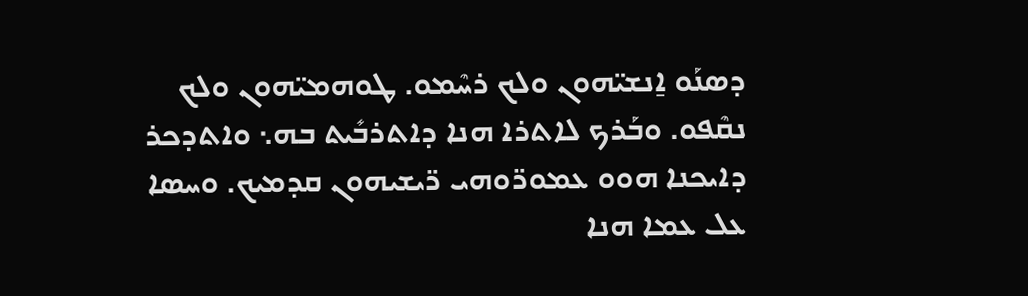ܕܣܢܰܘ ܐ̱ܢܫܝ̈ܗܘܢ ܘܠܟ ܪܚܶܡܘ. ܛܘܗܡܝ̈ܗܘܢ ܘܠܟ ܢܩܶܦܘ. ܘܒܰܪܟ ܠܐܬܪܐ ܗܢܐ ܕܐܬܪܒܺܝܬ ܒܗ܆ ܘܐܬܕܟܪ ܕܐܝܟܢܐ ܗܘܘ ܥܡܘܪ̈ܘܗܝ ܪ̈ܝܫܝܗܘܢ ܩܕܡܝܟ. ܘܚܣܐ ܥܠ ܥܡܐ ܗܢܐ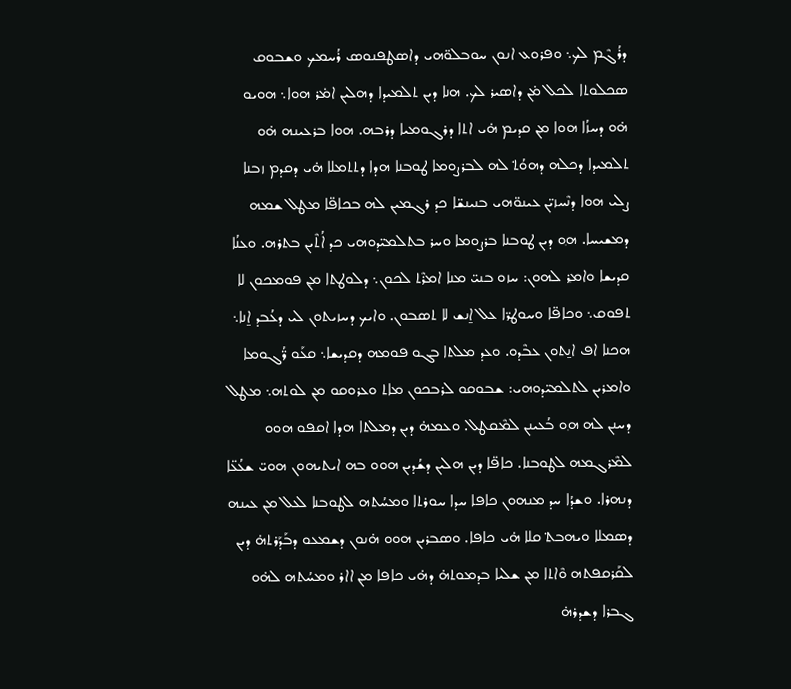ܕܪܳܓܶܡ ܠܟ܆ ܘܦܪܘܥ ܐܢܘܢ ܚܘܒܠܘ̈ܗܝ ܕܐܣܛܦܢܘܣ ܪܳܚܡܟ ܘܫܒܘܩ ܣܟܠܘܬܐ ܠܟܠ ܡ̇ܢ ܕܐܣܝܪ ܠܟ. ܗܢܐ ܕܝܢ ܬܠܡܝܕܐ ܕܗܠܝܢ ܐܡ̇ܪ ܗܘܐ܆ ܗܘܝܘ ܗ̇ܘ ܕܚܙܳܐ ܗܘܐ ܡ݂ܢ ܩܕܝܡ ܗ̇ܝ ܐܬܐ ܕܪܓܘܡܝܐ ܕܪܒܗ. ܗܘܐ ܒܪܥܝܢܗ ܗ̇ܘ ܬܠܡܝܕܐ ܕܟܠܗ ܕܗܘܳܬ݀ ܠܗ ܠܒܪܨܘܡܐ ܛܘܒܢܐ ܗܕܐ ܕܬܬܡܠܐ ܗ̇ܝ ܕܩܕܡ ܙܒܢܐ ܨܠܝ ܗܘܐ ܕܢܶܚܙܝ̈ܢ ܥܝܢܘ̈ܗܝ ܒܢܝܢܫ̈ܐ ܟܕ ܪܓܡܝܢ ܠܗ ܒܟܐܦ̈ܐ ܡܛܠ ܫܡܗ ܕܡܫܝܚܐ. ܗ݂ܘ ܕܝܢ ܛܘܒܢܐ ܒܪܨܘܡܐ ܘܚܪ ܒܬܠܡܝ̈ܕܘܗܝ ܟܕ ܐܳܬܶܝܢ ܒܬܪܗ. ܘܥܢܳܐ ܩܕܝܫܐ ܘܐܡ݂ܪ ܠܗܘܢ: ܚܙܘ ܒܢܝ̈ ܡܢܐ ܐܡܪܶܬ ܠܟܘܢ܆ ܕܠܘܛܬܐ ܡ݂ܢ ܦܘܡܟܘܢ ܠܐ ܬܦܘܩ܆ ܘܟܐܦ̈ܐ ܘܚܘܛܪ̈ܐ ܥܠ ܐ̱ܢܫ ܠܐ ܬܣܒܘܢ. ܘܐܝܟ ܕܚܙܝܬܘܢ ܠܝ ܕܥܳܒܕ ܐ̱ܢܐ܆ ܗܟܢܐ ܐܦ ܐܢ̱ܬܘܢ ܥܒܶܕܘ. ܘܥܕ ܡܠܬܐ ܒܓܘ ܦܘܡܗ ܕܩܕܝܫܐ܆ ܩܥܰܘ ܪ̈ܳܓܘܡܐ ܘܐܡܪܝܢ ܠܬܠܡܝ̈ܕܘܗܝ: ܫܒܘܩܘ ܠܪܒܟܘܢ ܡܐܬ ܘܥܪܘܩܘ ܡ݂ܢ ܠܘܬܗ܆ ܡܛܠ ܕܚܢܢ ܠܗ ܗ݂ܘ ܒܳܥܝܢܢ ܠܡܶܩܛܠ. ܘܥܡܗ̇ ܕܝܢ ܕܡܠܬܐ ܗܕܐ ܐܩܦܘ ܗܘܘ ܠܡܶܪܓܡܗ ܠܛܘܒܢܐ. ܟܐܦ̈ܐ ܕܝܢ ܗܠܝܢ ܕܫܳܕܝܢ ܗܘܘ ܒܗ ܐܝܬܝܗܘܢ ܗܘܝ̈ ܫܥܳܥ̈ܐ ܕܢܗܪܐ. ܘܫܕܳܐ ܚܕ ܡܢܗܘܢ ܟܐܦܐ ܚܕܐ ܚܘܪܬܐ ܘܡܚܳܬܗ ܠܛܘܒܢܐ ܠܥܠ ܡ݂ܢ ܥܝܢܗ ܕܣܡܠܐ ܘܝܗܒܬ݀ ܩܠܐ ܗ̇ܝ ܟܐܦܐ. ܘܣܒܪܝܢ ܗܘܘ ܗ̇ܢܘܢ ܕܫܡܥܘ ܕܒܰܕܰܪܬܗ̇ ܕܝܢ ܠܩܰܪܩܦܬܗ ܘܶܐܬܐ ܡ݂ܢ ܫܠܝܐ ܒܕܡܘܬܗ̇ ܕܗ̇ܝ ܟܐܦܐ ܡ݂ܢ ܐܐܪ ܘܡܚܳܬܗ ܠܗ̇ܘ ܓܒܪܐ ܕܫܕܪܗ̇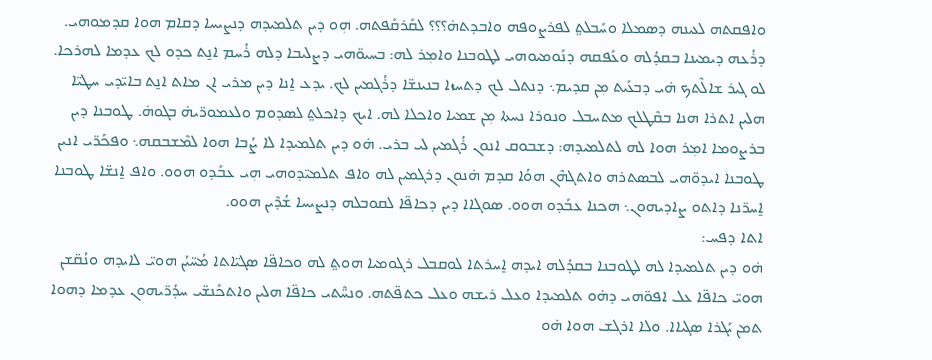ܘܐܦܩܬܗ ܠܥܝܢܗ ܕܣܡܠܐ ܘܚܰܒܠܬ݀ ܠܦܪܨܘܦܗ ܘܐܒܕܬܗ̇؟؟؟ ܠܩܰܪܩܰܦܬܗ. ܗ݂ܘ ܕܝܢ ܬܠܡܝܕܗ ܕܢܨܝܚܐ ܕܩܐܡ ܗܘܐ ܩܕܡܘܗܝ. ܕܪܳܥܗ ܕܝܡܝܢܐ ܒܩܕܳܠܗ ܘܥܰܦܩܗ ܕܢܰܘܡܝܘܗܝ ܠܛܘܒܢܐ ܘܐܡ݂ܪ ܠܗ: ܒܚܝܘ̈ܗܝ ܕܨܠܝܒܐ ܕܠܗ ܪܳܚܡ ܐܢ̱ܬ ܟܕܘ ܠܟ ܥܕܡܐ ܠܗܪܟܐ. ܠܘ ܓܝܪ ܫܐܠܶܬܟ ܗ̇ܝ ܕܒܥܰܝܬ ܡ݂ܢ ܩܕܝܡ܆ ܕܢܬܠ ܠܟ ܕܬܚܙܐ ܒܢܝܢܫ̈ܐ ܕܪܳܓܡܝܢ ܠܟ. ܝܕܥ ܐ̱ܢܐ ܕܝܢ ܡܪܝ ܐܢ ܡܐܬ ܐܢ̱ܬ ܒܐܝ̈ܕܝ ܚܛܝ̈ܐ ܗܠܝܢ ܐܬܪܐ ܗܢܐ ܒܩܶܛܠܟ ܡܬܚܒܠ ܘܢܘܪܐ ܢܚܬܐ ܡ݂ܢ ܫܡܝܐ ܘܐܟܠܐ ܠܗ. ܐܝܟ ܕܐܟܠܬ݀ ܠܣܕܘܡ ܘܠܥܡܘܪ̈ܝܗ̇ ܒܓܘܗ̇. ܛܘܒܢܐ ܕܝܢ ܒܪܨܘܡܐ ܐܡ݂ܪ ܗܘܐ ܠܗ ܠܬܠܡܝܕܗ: ܕܫܒܘܩ ܐܢܘܢ ܪܳܓܡܝܢ ܠܝ ܒܪܝ. ܗ̇ܘ ܕܝܢ ܬܠܡܝܕܐ ܠܐ ܨܳܒܐ ܗܘܐ ܠܡܶܫܒܩܗ܆ ܘܦܟܰܪ̈ܝ ܐܢܝܢ ܛܘܒܢܐ ܐܝܕܘ̈ܗܝ ܠܒܣܬܪܗ ܘܐܬܓܗܶܢ ܗܘܳܐ ܩܕܡ ܗ̇ܢܘܢ ܕܪܓܡܝܢ ܠܗ ܘܐܦ ܬܠܡܝ̈ܕܘܗܝ ܗ݂ܝ ܥܒܰܕܘ ܗܘܘ. ܘܐܦ ܐ̱ܢܫ̈ܐ ܛܘܒܢܐ ܐ̱ܚܪ̈ܢܐ ܕܐܬܘ ܨܐܕܝܗܘܢ܆ ܗܟܢܐ ܥܒܰܕܘ ܗܘܘ. ܣܘܓܐܐ ܕܝܢ ܕܟܐܦ̈ܐ ܠܩܘܒܠܗ ܕܢܨܝܚܐ ܫܳܕܶܝܢ ܗܘܘ.
ܐܬܐ ܕܦܚ:
ܗ̇ܘ ܕܝܢ ܬܠܡܝܕܐ ܠܗ ܠܛܘܒܢܐ ܒܩܕܳܠܗ ܐܝܕܗ ܐ̱ܚܪܬܐ ܠܘܩܒܠ ܪܓܘܡܝܐ ܗܘܬ݀ ܠܗ ܘܟܐܦ̈ܐ ܣܓܝ̈ܐܬܐ ܡܳܚ̈ܝܳܢ ܗܘܝ̈ ܠܐܝܕܗ ܘܢܳܩ̈ܫܢ ܗܘܝ̈ ܟܐܦ̈ܐ ܥܠ ܐܦܘ̈ܗܝ ܕܗ̇ܘ ܬܠܡܝܕܐ ܘܥܠ ܪܝܫܗ ܘܥܠ ܟܬܦ̈ܬܗ. ܘܢܚ̈ܶܬܝ ܟܐܦ̈ܐ ܗܠܝܢ ܘܐܬܟܰܢܫ̈ܝ ܚܕܳܪ̈ܝܗܘܢ ܥܕܡܐ ܕܗܘܐ ܬܡܢ ܝܰܓܪܐ ܣܓܝܐܐ. ܘܠܐ ܐܪܓܫ ܗܘܐ ܗ̇ܘ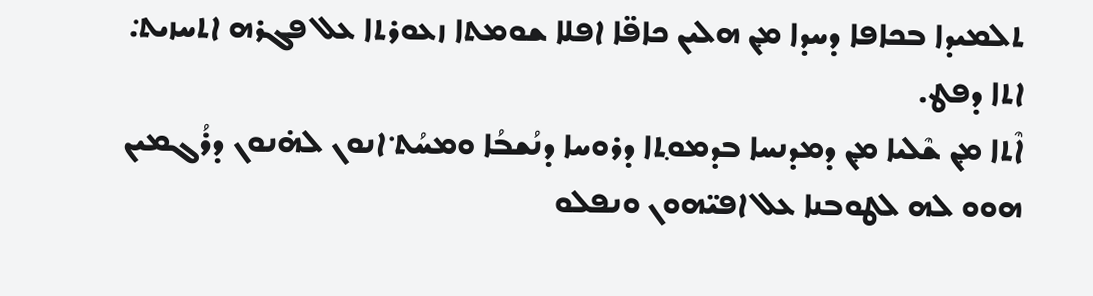ܬܠܡܝܕܐ ܒܟܐܦܐ ܕܚܕܐ ܡ݂ܢ ܗܠܝܢ ܟܐܦ̈ܐ ܐܦܠܐ ܫܘܡܬܐ ܙܥܘܪܬܐ ܥܠ ܦܓܪܗ ܐܬܚܙܝܬ݀.
ܐܬܐ ܕܦܛ.
ܐܶܬܐ ܡ݂ܢ ܫܶܠܝܐ ܡ݂ܢ ܕܡܕܢܚܐ ܒܕܡܘ݂ܬܐ ܕܪܘܚܐ ܕܢܳܫܒܳܐ ܘܡܚܳܬ݀ ܐܢܘܢ ܠܗ̇ܢܘܢ ܕܪܳܓܡܝܢ ܗܘܘ ܠܗ ܠܛܘܒܢܐ ܥܠ ܐܦܝ̈ܗܘܢ ܘܢܦܠܘ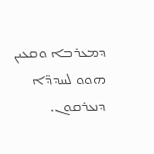ܕܡܥܪܒܐ ܘܩܥܝܢ ܗܘܘ ܠܚܕܕ̈ܐ ܕܢܥܪܩܘܢ.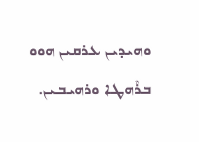ܘܗܝܕܝܢ ܥܪܩܝܢ ܗܘܘ ܒܪܶܗܛܐ ܘܪܗܝܒܝܢ.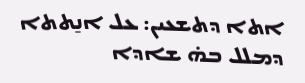ܐܬܐ ܕܬܫܥܝܢ: ܥܠ ܐܢ̱ܬܬܐ ܕܡܠܠ ܒܗ̇ ܫܐܕܐ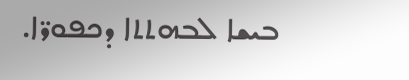ܒܝܫܐ ܠܒܗܬܬܐ ܕܟܦܘܪ̈ܐ.